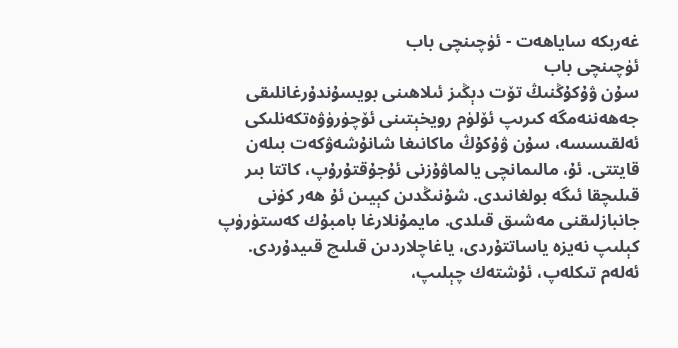غەربكە ساياھەت - ئۈچىنچى باب
ئۈچىنچى باب
سۇن ۋۇكۇڭنىڭ تۆت دېڭىز ئىلاھىنى بويسۇندۇرغانلىقى
جەھەننەمگە كىرىپ ئۆلۈم رويخېتىنى ئۆچۈرۈۋەتكەنلىكى
ئەلقىسسە، سۇن ۋۇكۇڭ ماكانىغا شانۇشەۋكەت بىلەن قايتتى. ئۇ، مالىمانچى يالماۋۇزنى ئۇجۇقتۇرۇپ، كاتتا بىر قىلىچقا ئىگە بولغانىدى. شۇنىڭدىن كېيىن ئۇ ھەر كۈنى جانبازلىقنى مەشىق قىلدى. مايمۇنلارغا بامبۇك كەستۈرۈپ كېلىپ نەيزە ياساتتۇردى، ياغاچلاردىن قىلىچ قىيدۇردى. ئەلەم تىكلەپ، ئۇشتەك چېلىپ،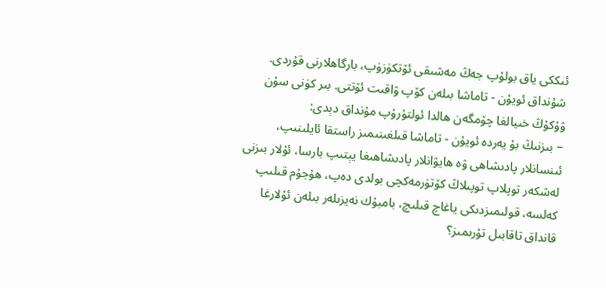ئىككى ياق بولۇپ جەڭ مەشىقى ئۆتكۈزۈپ، بارگاھلارنى قۇردى. شۇنداق ئويۇن - تاماشا بىلەن كۆپ ۋاقىت ئۆتتى. بىر كۈنى سۇن ۋۇكۇڭ خىيالغا چۆمگەن ھالدا ئولتۇرۇپ مۇنداق دېدى:
− بىزنىڭ بۇ يەردە ئويۇن - تاماشا قىلغىنىمىز راستقا ئايلىنىپ، ئىنسانلار پادىشاھى ۋە ھايۋانلار پادىشاھىغا يېتىپ بارسا، ئۇلار بىزنى لەشكەر توپلاپ توپىلاڭ كۆتۈرمەكچى بولدى دەپ، ھۇجۇم قىلىپ كەلسە، قولىمىزدىكى ياغاچ قىلىچ، بامبۇك نەيزىلەر بىلەن ئۇلارغا قانداق تاقابىل تۇرىمىز؟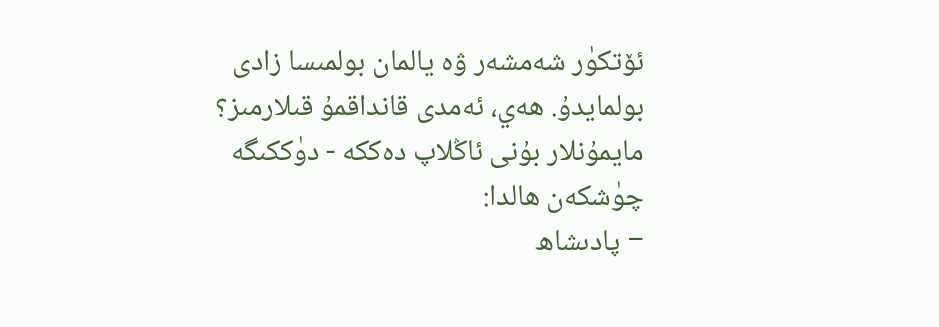ئۆتكۈر شەمشەر ۋە يالمان بولمىسا زادى بولمايدۇ. ھەي، ئەمدى قانداقمۇ قىلارمىز؟
مايمۇنلار بۇنى ئاڭلاپ دەككە - دۈككىگە چۈشكەن ھالدا:
− پادىشاھ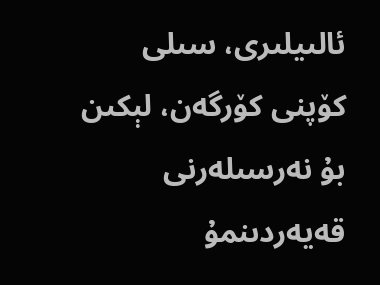ئالىيلىرى، سىلى كۆپنى كۆرگەن، لېكىن بۇ نەرسىلەرنى قەيەردىنمۇ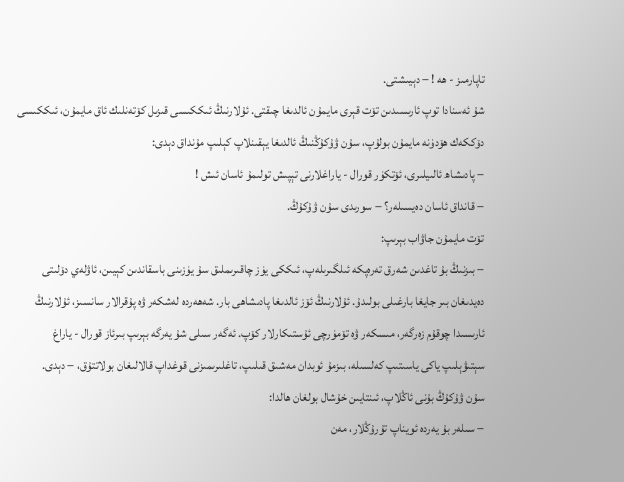تاپارمىز - ھە ! − دېيىشتى.
شۇ ئەسنادا توپ ئارىسىدىن تۆت قېرى مايمۇن ئالدىغا چىقتى. ئۇلارنىڭ ئىككىسى قىزىل كۆتەنلىك ئاق مايمۇن، ئىككىسى دۆككەك ھۆدۈنە مايمۇن بولۇپ، سۇن ۋۇكۇڭنىڭ ئالدىغا يېقىنلاپ كېلىپ مۇنداق دېدى:
− پادىشاھ ئالىيلىرى، ئۆتكۈر قورال - ياراغلارنى تېپىش تولىمۇ ئاسان ئىش !
− قانداق ئاسان دەيسىلەر؟ − سورىدى سۇن ۋۇكۇڭ.
تۆت مايمۇن جاۋاب بېرىپ:
− بىزنىڭ بۇ تاغدىن شەرق تەرەپكە ئىلگىرىلەپ، ئىككى يۈز چاقىرىملىق سۇ يۈزىنى باسقاندىن كېيىن، ئاۋلەي دۆلىتى دەيدىغان بىر جايغا بارغىلى بولىدۇ. ئۇلارنىڭ ئۆز ئالدىغا پادىشاھى بار. شەھەردە لەشكەر ۋە پۇقرالار سانسىز، ئۇلارنىڭ ئارىسىدا چوقۇم زەرگەر، مىسكەر ۋە تۆمۈرچى ئۇستىكارلار كۆپ. ئەگەر سىلى شۇ يەرگە بېرىپ بىرئاز قورال - ياراغ سېتىۋېلىپ ياكى ياسىتىپ كەلسىلە، بىزمۇ ئوبدان مەشىق قىلىپ، تاغلىرىمىزنى قوغداپ قالالىغان بولاتتۇق، − دېدى.
سۇن ۋۇكۇڭ بۇنى ئاڭلاپ، ئىنتايىن خۇشال بولغان ھالدا:
− سىلەر بۇ يەردە ئويناپ تۇرۇڭلار، مەن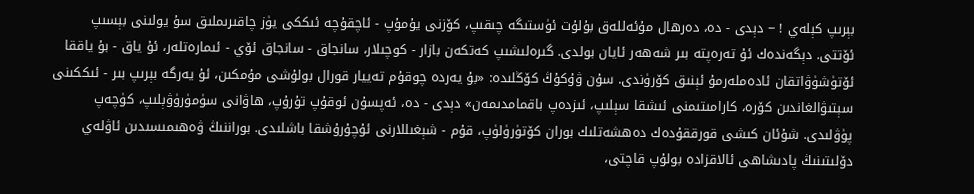بېرىپ كېلەي ! − دېدى - دە، دەرھال مۇئەللەق بۇلۇت ئۈستىگە چىقىپ، كۆزنى يۇمۇپ - ئاچقۇچە ئىككى يۈز چاقىرىملىق سۇ يولىنى بېسىپ ئۆتتى. دېگەندەك ئۇ تەرەپتە بىر شەھەر ئايان بولدى. گىرەلىشىپ كەتكەن بازار - كوچىلار، سانجاق - سانجاق ئۆي - ئىمارەتلەر، ئۇ ياق - بۇ ياققا ئۆتۈشۈۋاتقان ئادەملەرمۇ ئېنىق كۆرۈندى. سۇن ۋۇكۇڭ كۆڭلىدە: «بۇ يەردە چوقۇم تەييار قورال بولۇشى مۇمكىن، ئۇ يەرگە بېرىپ بىر - ئىككىنى سېتىۋالغاندىن كۆرە، كارامىتىمنى ئىشقا سېلىپ، ئىزدەپ باقمامدىمەن» دېدى - دە، ئەپسۇن ئوقۇپ تۇرۇپ، ھاۋانى سۈمۈرۈۋېلىپ، كۈچەپ پۈۋلىدى. شۇئان كىشى قورققۇدەك دەھشەتلىك بوران كۆتۈرۈلۈپ، قۇم - شېغىللارنى ئۇچۇرۇشقا باشلىدى. بوراننىڭ ۋەھىمىسىدىن ئاۋلەي دۆلىتىنىڭ پادىشاھى ئالاقزادە بولۇپ قاچتى،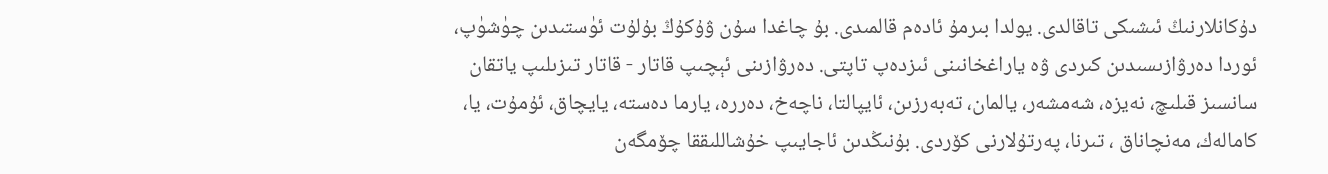دۇكانلارنىڭ ئىشىكى تاقالدى. يولدا بىرمۇ ئادەم قالمىدى. بۇ چاغدا سۇن ۋۇكۇڭ بۇلۇت ئۈستىدىن چۈشۈپ، ئوردا دەرۋازىسىدىن كىردى ۋە ياراغخانىنى ئىزدەپ تاپتى. دەرۋازىنى ئېچىپ قاتار - قاتار تىزىلىپ ياتقان سانسىز قىلىچ، نەيزە، شەمشەر، يالمان، تەبەرزىن، ئايپالتا، ناچەخ، دەررە، يارما دەستە، يايچاق، ئۇمۇت، يا، كامالەك، مەنچاناق ، تىرنا، پەرتۇلارنى كۆردى. بۇنىڭدىن ئاجايىپ خۇشاللىققا چۆمگەن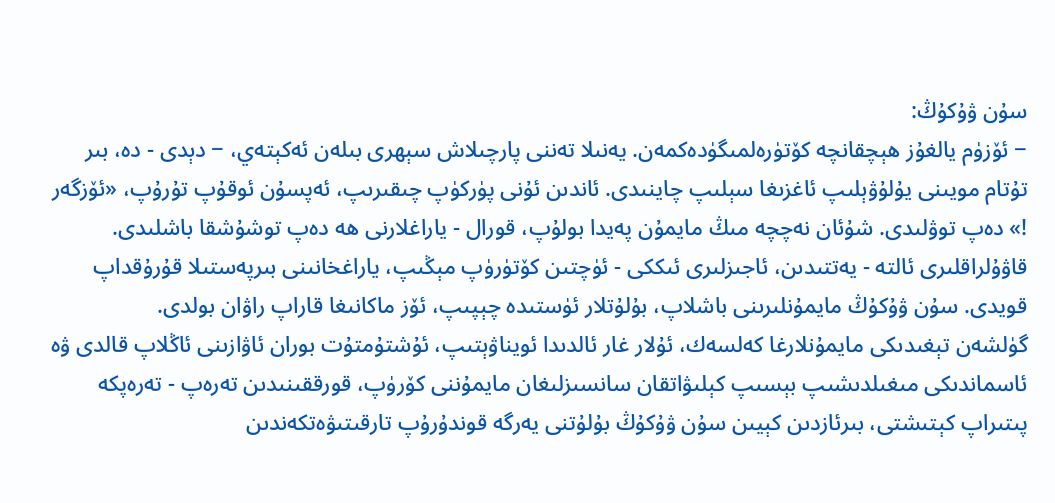سۇن ۋۇكۇڭ:
− ئۆزۈم يالغۇز ھېچقانچە كۆتۈرەلمىگۈدەكمەن. يەنىلا تەننى پارچىلاش سېھرى بىلەن ئەكېتەي، − دېدى - دە، بىر تۇتام مويىنى يۇلۇۋېلىپ ئاغزىغا سېلىپ چاينىدى. ئاندىن ئۇنى پۈركۈپ چىقىرىپ، ئەپسۇن ئوقۇپ تۇرۇپ، «ئۆزگەر !» دەپ توۋلىدى. شۇئان نەچچە مىڭ مايمۇن پەيدا بولۇپ، قورال - ياراغلارنى ھە دەپ توشۇشقا باشلىدى. قاۋۇلراقلىرى ئالتە - يەتتىدىن، ئاجىزلىرى ئىككى - ئۈچتىن كۆتۈرۈپ مېڭىپ، ياراغخانىنى بىرپەستىلا قۇرۇقداپ قويدى. سۇن ۋۇكۇڭ مايمۇنلىرىنى باشلاپ، بۇلۇتلار ئۈستىدە چېپىپ، ئۆز ماكانىغا قاراپ راۋان بولدى.
گۈلشەن تېغىدىكى مايمۇنلارغا كەلسەك، ئۇلار غار ئالدىدا ئويناۋېتىپ، ئۇشتۇمتۇت بوران ئاۋازىنى ئاڭلاپ قالدى ۋە ئاسماندىكى مىغىلدىشىپ بېسىپ كېلىۋاتقان سانسىزلىغان مايمۇننى كۆرۈپ، قورققىنىدىن تەرەپ - تەرەپكە پىتىراپ كېتىشتى، بىرئازدىن كېيىن سۇن ۋۇكۇڭ بۇلۇتنى يەرگە قوندۇرۇپ تارقىتىۋەتكەندىن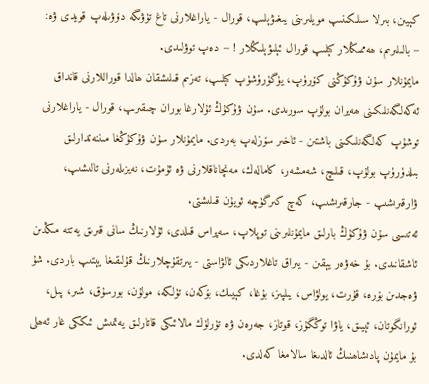كېيىن، بىرلا سىلكىنىپ مويلىرىنى يىغىۋېلىپ، قورال - ياراغلارنى تاغ تۈۋىگە دۆۋىلەپ قويدى ۋە:
− بالىلىرىم، ھەممىڭلار كېلىپ قورال ئېلىۋېلىڭلار ! − دەپ توۋلىدى.
مايمۇنلار سۇن ۋۇكۇڭنى كۆرۈپ، يۈگۈرۈشۈپ كېلىپ، تەزىم قىلىشقان ھالدا قوراللارنى قانداق ئەكەلگەنلىكىنى ھەيران بولۇپ سورىدى. سۇن ۋۇكۇڭ ئۇلارغا بوران چىقىرىپ، قورال - ياراغلارنى توشۇپ كەلگەنلىكىنى باشتىن - ئاخىر سۆزلەپ بەردى. مايمۇنلار سۇن ۋۇكۇڭغا مىننەتدارلىق بىلدۈرۈپ بولۇپ، قىلىچ، شەمشەر، كامالەك، مەنچاناقلارنى ۋە ئۇمۇت، نەيزىلەرنى تالىشىپ، ۋارقىرىشىپ - جارقىرىشىپ، كەچ كىرگۈچە ئويۇن قىلىشتى.
ئەتىسى سۇن ۋۇكۇڭ بارلىق مايمۇنلىرىنى توپلاپ، سەپراس قىلدى، ئۇلارنىڭ سانى قىرىق يەتتە مىڭدىن ئاشقانىدى. بۇ خەۋەر يېقىن - يىراق تاغلاردىكى ئالۋاستى - يىرتقۇچلارنىڭ قۇلىقىغا يېتىپ باردى. شۇ ۋەجدىن بۆرە، قۇرت، يولۋاس، يىلپىز، بۇغا، كېيىك، بۆكەن، تۈلكە، مولۇن، بورسۇق، شىر، پىل، ئورانگوتان، ئېيىق، ياۋا توڭگۇز، قوتاز، جەرەن ۋە تۈرلۈك مالائىكى قاتارلىق يەتمىش ئىككى غار ئەھلى بۇ مايمۇن پادىشاھنىڭ ئالدىغا سالامغا كەلدى.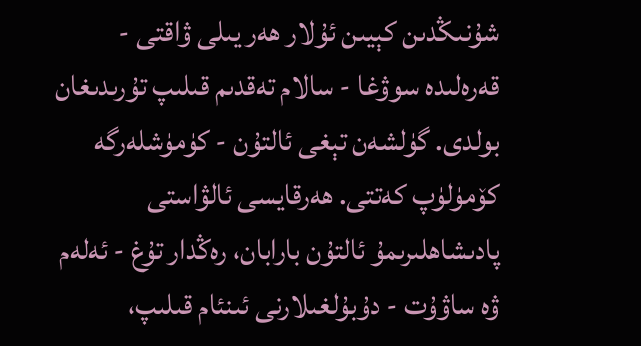شۇنىڭدىن كېيىن ئۇلار ھەر يىلى ۋاقتى - قەرەلىدە سوۋغا - سالام تەقدىم قىلىپ تۇرىدىغان بولدى. گۈلشەن تېغى ئالتۇن - كۈمۈشلەرگە كۆمۈلۈپ كەتتى. ھەرقايسى ئالۋاستى پادىشاھلىرىمۇ ئالتۇن بارابان، رەڭدار تۇغ - ئەلەم ۋە ساۋۇت - دۇبۇلغىلارنى ئىنئام قىلىپ،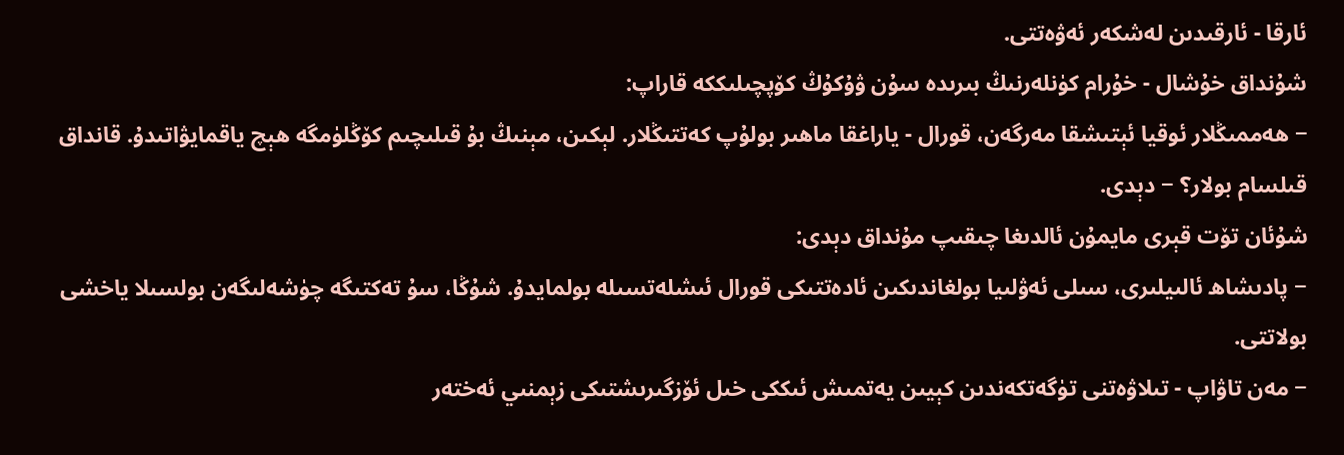ئارقا - ئارقىدىن لەشكەر ئەۋەتتى.
شۇنداق خۇشال - خۇرام كۈنلەرنىڭ بىرىدە سۇن ۋۇكۇڭ كۆپچىلىككە قاراپ:
− ھەممىڭلار ئوقيا ئېتىشقا مەرگەن، قورال - ياراغقا ماھىر بولۇپ كەتتىڭلار. لېكىن، مېنىڭ بۇ قىلىچىم كۆڭلۈمگە ھېچ ياقمايۋاتىدۇ. قانداق قىلسام بولار؟ − دېدى.
شۇئان تۆت قېرى مايمۇن ئالدىغا چىقىپ مۇنداق دېدى:
− پادىشاھ ئالىيلىرى، سىلى ئەۋلىيا بولغاندىكىن ئادەتتىكى قورال ئىشلەتسىلە بولمايدۇ. شۇڭا، سۇ تەكتىگە چۈشەلىگەن بولسىلا ياخشى بولاتتى.
− مەن تاۋاپ - تىلاۋەتنى تۈگەتكەندىن كېيىن يەتمىش ئىككى خىل ئۆزگىرىشتىكى زېمنىي ئەختەر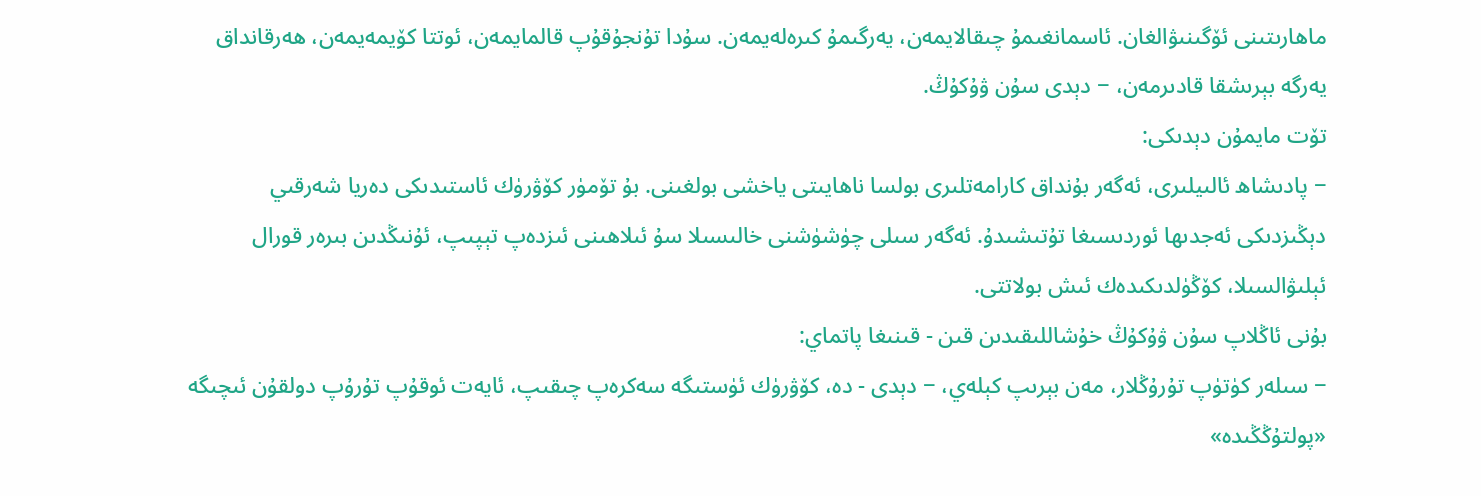ماھارىتىنى ئۆگىنىۋالغان. ئاسمانغىمۇ چىقالايمەن، يەرگىمۇ كىرەلەيمەن. سۇدا تۇنجۇقۇپ قالمايمەن، ئوتتا كۆيمەيمەن، ھەرقانداق يەرگە بېرىشقا قادىرمەن، − دېدى سۇن ۋۇكۇڭ.
تۆت مايمۇن دېدىكى:
− پادىشاھ ئالىيلىرى، ئەگەر بۇنداق كارامەتلىرى بولسا ناھايىتى ياخشى بولغىنى. بۇ تۆمۈر كۆۋرۈك ئاستىدىكى دەريا شەرقىي دېڭىزدىكى ئەجدىھا ئوردىسىغا تۇتىشىدۇ. ئەگەر سىلى چۈشۈشنى خالىسىلا سۇ ئىلاھىنى ئىزدەپ تېپىپ، ئۇنىڭدىن بىرەر قورال ئېلىۋالسىلا، كۆڭۈلدىكىدەك ئىش بولاتتى.
بۇنى ئاڭلاپ سۇن ۋۇكۇڭ خۇشاللىقىدىن قىن - قىنىغا پاتماي:
− سىلەر كۈتۈپ تۇرۇڭلار، مەن بېرىپ كېلەي، − دېدى - دە، كۆۋرۈك ئۈستىگە سەكرەپ چىقىپ، ئايەت ئوقۇپ تۇرۇپ دولقۇن ئىچىگە «پولتۇڭڭىدە»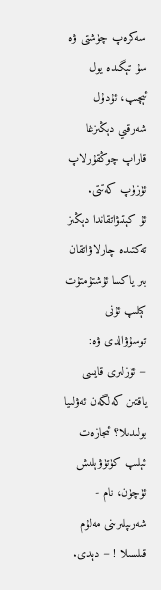سەكرەپ چۈشتى ۋە سۇ تېگىدە يول ئېچىپ، ئۇدۇل شەرقىي دېڭىزغا قاراپ چوڭقۇرلاپ ئۈزۈپ كەتتى.
ئۇ كېتىۋاتقاندا دېڭىز تەكتىدە چارلاۋاتقان بىر ياكسا ئۇشتۇمتۇت كېلىپ ئۇنى توسۇۋالدى ۋە:
− ئۆزلىرى قايسى ياقتىن كەلگەن ئەۋلىيا بولىدىلا؟ ئىجازەت ئېلىپ كۈتۈۋېلىش ئۈچۈن، نام - شەرىپلىرىنى مەلۇم قىلسىلا ! − دېدى.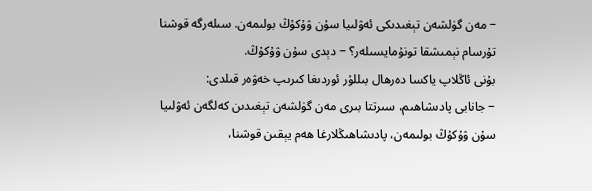− مەن گۈلشەن تېغىدىكى ئەۋلىيا سۇن ۋۇكۇڭ بولىمەن. سىلەرگە قوشنا تۇرسام نېمىشقا تونۇمايسىلەر؟ − دېدى سۇن ۋۇكۇڭ.
بۇنى ئاڭلاپ ياكسا دەرھال بىللۇر ئوردىغا كىرىپ خەۋەر قىلدى:
− جانابى پادىشاھىم، سىرتتا بىرى مەن گۈلشەن تېغىدىن كەلگەن ئەۋلىيا سۇن ۋۇكۇڭ بولىمەن، پادىشاھىڭلارغا ھەم يېقىن قوشنا،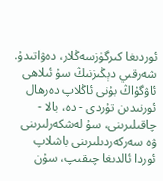ئوردىغا كىرگۈزسەڭلار، دەۋاتىدۇ.
شەرقىي دېڭىزنىڭ سۇ ئىلاھى ئاۋگۇاڭ بۇنى ئاڭلاپ دەرھال ئورنىدىن تۇردى - دە، بالا - چاقىلىرىنى، سۇ لەشكەرلىرىنى ۋە سەركەردىلىرىنى باشلاپ ئوردا ئالدىغا چىقىپ، سۇن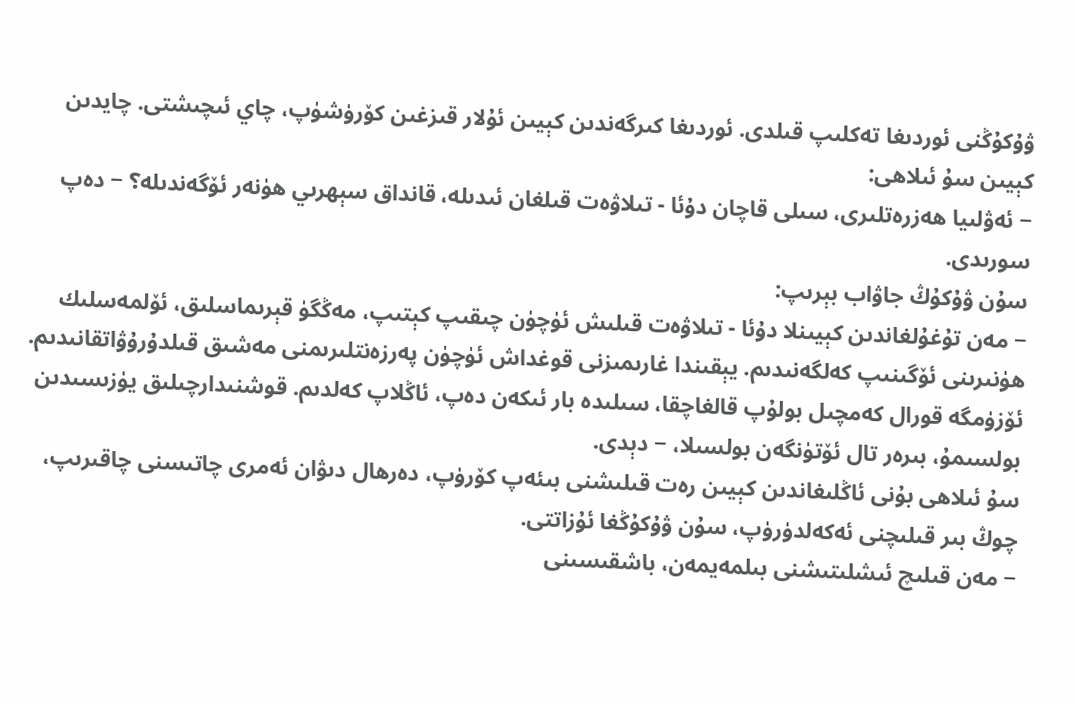ۋۇكۇڭنى ئوردىغا تەكلىپ قىلدى. ئوردىغا كىرگەندىن كېيىن ئۇلار قىزغىن كۆرۈشۈپ، چاي ئىچىشتى. چايدىن كېيىن سۇ ئىلاھى:
− ئەۋلىيا ھەزرەتلىرى، سىلى قاچان دۇئا - تىلاۋەت قىلغان ئىدىلە، قانداق سېھرىي ھۈنەر ئۆگەندىلە؟ − دەپ سورىدى.
سۇن ۋۇكۇڭ جاۋاب بېرىپ:
− مەن تۇغۇلغاندىن كېيىنلا دۇئا - تىلاۋەت قىلىش ئۈچۈن چىقىپ كېتىپ، مەڭگۈ قېرىماسلىق، ئۆلمەسلىك ھۈنىرىنى ئۆگىنىپ كەلگەنىدىم. يېقىندا غارىمىزنى قوغداش ئۈچۈن پەرزەنتلىرىمنى مەشىق قىلدۇرۇۋاتقانىدىم. ئۆزۈمگە قورال كەمچىل بولۇپ قالغاچقا، سىلىدە بار ئىكەن دەپ، ئاڭلاپ كەلدىم. قوشنىدارچىلىق يۈزىسىدىن بولسىمۇ، بىرەر تال ئۆتۈنگەن بولسىلا، − دېدى.
سۇ ئىلاھى بۇنى ئاڭلىغاندىن كېيىن رەت قىلىشنى بىئەپ كۆرۈپ، دەرھال دىۋان ئەمرى چاتىسنى چاقىرىپ، چوڭ بىر قىلىچنى ئەكەلدۈرۈپ، سۇن ۋۇكۇڭغا ئۇزاتتى.
− مەن قىلىچ ئىشلىتىشنى بىلمەيمەن، باشقىسىنى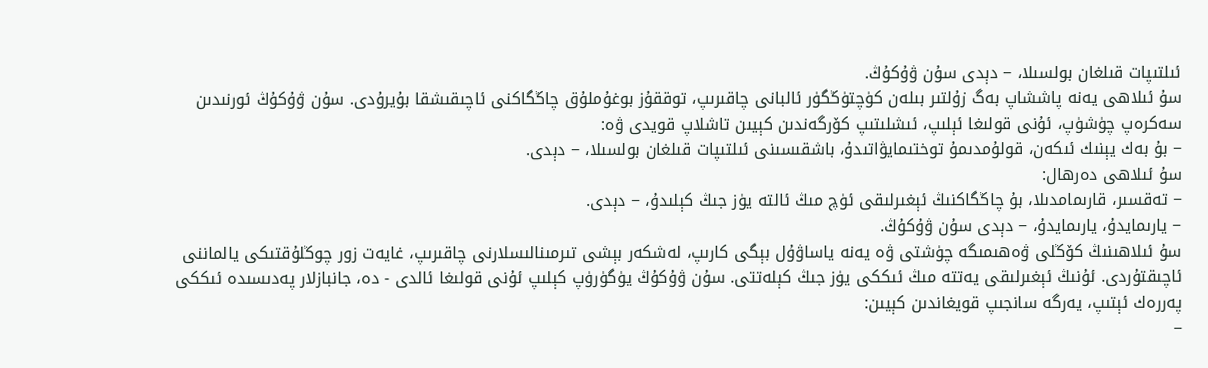ئىلتىپات قىلغان بولسىلا، − دېدى سۇن ۋۇكۇڭ.
سۇ ئىلاھى يەنە پاششاپ بەگ زۇلتىر بىلەن كۈچتۈڭگۈر ئالبانى چاقىرىپ، توققۇز بوغۇملۇق چاڭگاكنى ئاچىقىشقا بۇيرۇدى. سۇن ۋۇكۇڭ ئورنىدىن سەكرەپ چۈشۈپ، ئۇنى قولىغا ئېلىپ، ئىشلىتىپ كۆرگەندىن كېيىن تاشلاپ قويدى ۋە:
− بۇ بەك يېنىك ئىكەن، قولۇمدىمۇ توختىمايۋاتىدۇ، باشقىسىنى ئىلتىپات قىلغان بولسىلا، − دېدى.
سۇ ئىلاھى دەرھال:
− تەقسىر، قارىمامدىلا، بۇ چاڭگاكنىڭ ئېغىرلىقى ئۈچ مىڭ ئالتە يۈز جىڭ كېلىدۇ، − دېدى.
− يارىمايدۇ، يارىمايدۇ، − دېدى سۇن ۋۇكۇڭ.
سۇ ئىلاھىنىڭ كۆڭلى ۋەھىمىگە چۈشتى ۋە يەنە ياساۋۇل بېگى كارىپ، لەشكەر بېشى تىرمىنالىسلارنى چاقىرىپ، غايەت زور چوڭلۇقتىكى يالماننى ئاچىقتۇردى. ئۇنىڭ ئېغىرلىقى يەتتە مىڭ ئىككى يۈز جىڭ كېلەتتى. سۇن ۋۇكۇڭ يۈگۈرۈپ كېلىپ ئۇنى قولىغا ئالدى - دە، جانبازلار پەدىسىدە ئىككى پەررەك ئېتىپ، يەرگە سانجىپ قويغاندىن كېيىن:
−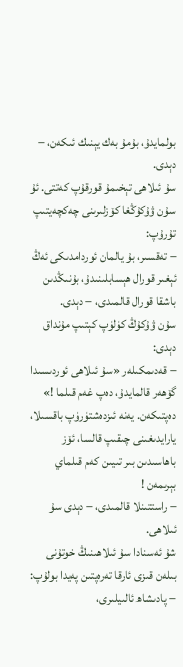بولمايدۇ، بۇمۇ بەك يېنىك ئىكەن، − دېدى.
سۇ ئىلاھى تېخىمۇ قورقۇپ كەتتى. ئۇ سۇن ۋۇكۇڭغا كۆزلىرىنى چەكچەيتىپ تۇرۇپ:
− تەقسىر، بۇ يالمان ئوردامدىكى ئەڭ ئېغىر قورال ھېسابلىنىدۇ، بۇنىڭدىن باشقا قورال قالمىدى، − دېدى.
سۇن ۋۇكۇڭ كۈلۈپ كېتىپ مۇنداق دېدى:
− قەدىمكىلەر «سۇ ئىلاھى ئوردىسىدا گۆھەر قالمايدۇ، دەپ غەم قىلما !» دەپتىكەن. يەنە ئىزدەشتۈرۈپ باقسىلا، يارايدىغىنى چىقىپ قالسا، ئۆز باھاسىدىن بىر تىيىن كەم قىلماي بېرىمەن !
− راستتىنلا قالمىدى، − دېدى سۇ ئىلاھى.
شۇ ئەسنادا سۇ ئىلاھىنىڭ خوتۇنى بىلەن قىزى ئارقا تەرەپتىن پەيدا بولۇپ:
− پادىشاھ ئالىيلىرى،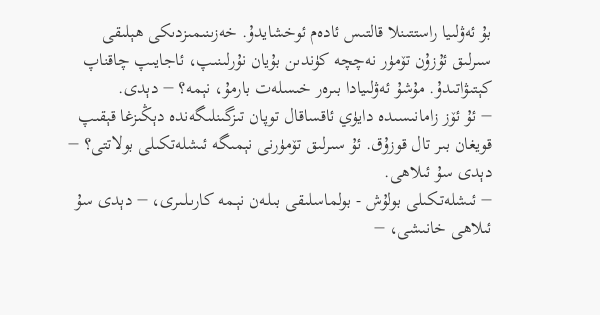بۇ ئەۋلىيا راستتىنلا قالتىس ئادەم ئوخشايدۇ. خەزىنىمىزدىكى ھېلىقى سىرلىق ئۇزۇن تۆمۈر نەچچە كۈندىن بۇيان نۇرلىنىپ، ئاجايىپ چاقناپ كېتىۋاتىدۇ. مۇشۇ ئەۋلىيادا بىرەر خىسلەت بارمۇ، نېمە؟ − دېدى.
− ئۇ ئۆز زامانىسىدە دايۈي ئاقساقال توپان تىزگىنلىگەندە دېڭىزغا قېقىپ قويغان بىر تال قوزۇق. ئۇ سىرلىق تۆمۈرنى نېمىگە ئىشلەتكىلى بولاتتى؟ − دېدى سۇ ئىلاھى.
− ئىشلەتـكىلى بولۇش - بولماسلىقى بىلـەن نېـمە كارىـلـىرى، − دېدى سۇ ئىلاھى خانىشى، −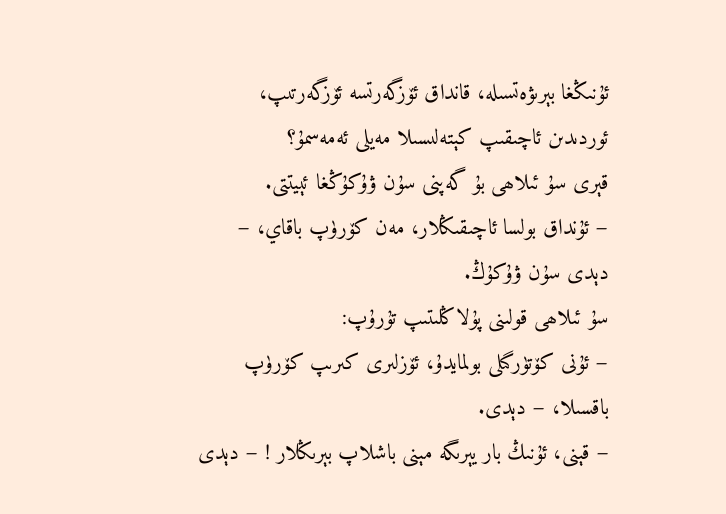ئۇنىڭغا بېرىۋەتسىلە، قانداق ئۆزگەرتسە ئۆزگەرتىپ، ئوردىدىن ئاچىقىپ كېتەلىسىلا مەيلى ئەمەسمۇ؟
قېرى سۇ ئىلاھى بۇ گەپنى سۇن ۋۇكۇڭغا ئېيتتى.
− ئۇنداق بولسا ئاچىقىڭلار، مەن كۆرۈپ باقاي، − دېدى سۇن ۋۇكۇڭ.
سۇ ئىلاھى قولىنى پۇلاڭلىتىپ تۇرۇپ:
− ئۇنى كۆتۈرگىلى بولمايدۇ، ئۆزلىرى كىرىپ كۆرۈپ باقسىلا، − دېدى.
− قېنى، ئۇنىڭ بار يېرىگە مېنى باشلاپ بېرىڭلار ! − دېدى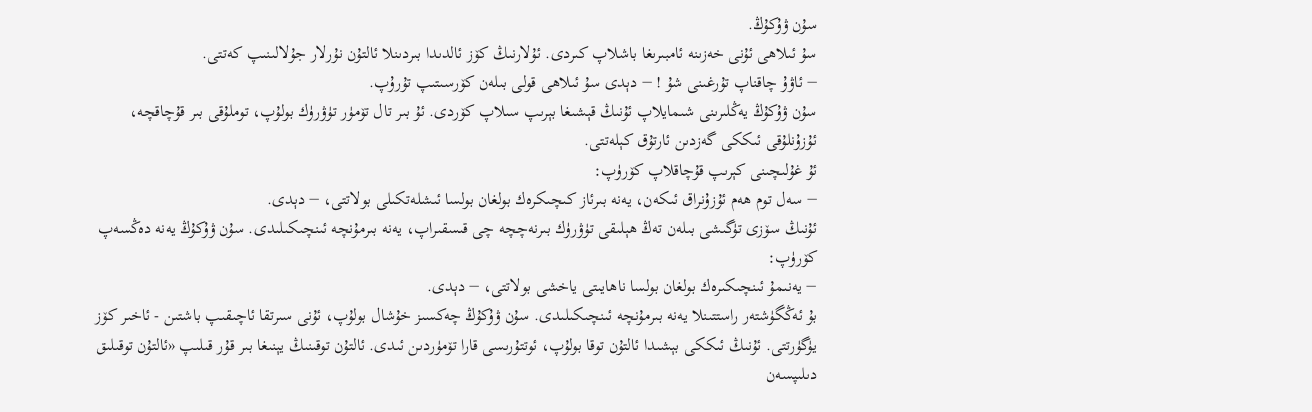سۇن ۋۇكۇڭ.
سۇ ئىلاھى ئۇنى خەزىنە ئامبىرىغا باشلاپ كىردى. ئۇلارنىڭ كۆز ئالدىدا بىردىنلا ئالتۇن نۇرلار جۇلالىنىپ كەتتى.
− ئاۋۇ چاقناپ تۇرغىنى شۇ ! − دېدى سۇ ئىلاھى قولى بىلەن كۆرسىتىپ تۇرۇپ.
سۇن ۋۇكۇڭ يەڭلىرىنى شىمايلاپ ئۇنىڭ قېشىغا بېرىپ سىلاپ كۆردى. ئۇ بىر تال تۆمۈر تۈۋرۈك بولۇپ، توملۇقى بىر قۇچاقچە، ئۇزۇنلۇقى ئىككى گەزدىن ئارتۇق كېلەتتى.
ئۇ غۇلىچىنى كېرىپ قۇچاقلاپ كۆرۈپ:
− سەل توم ھەم ئۇزۇنراق ئىكەن، يەنە بىرئاز كىچىكرەك بولغان بولسا ئىشلەتكىلى بولاتتى، − دېدى.
ئۇنىڭ سۆزى تۈگىشى بىلەن تەڭ ھېلىقى تۈۋرۈك بىرنەچچە چى قىسقىراپ، يەنە بىرمۇنچە ئىنچىكىلىدى. سۇن ۋۇكۇڭ يەنە دەڭسەپ كۆرۈپ:
− يەنىمۇ ئىنچىكىرەك بولغان بولسا ناھايىتى ياخشى بولاتتى، − دېدى.
بۇ ئەڭگۈشتەر راستتىنلا يەنە بىرمۇنچە ئىنچىكىلىدى. سۇن ۋۇكۇڭ چەكسىز خۇشال بولۇپ، ئۇنى سىرتقا ئاچىقىپ باشتىن - ئاخىر كۆز يۈگۈرتتى. ئۇنىڭ ئىككى بېشىدا ئالتۇن توقا بولۇپ، ئوتتۇرىسى قارا تۆمۈردىن ئىدى. ئالتۇن توقىنىڭ يېنىغا بىر قۇر قىلىپ «ئالتۇن توقىلىق دىلىپسەن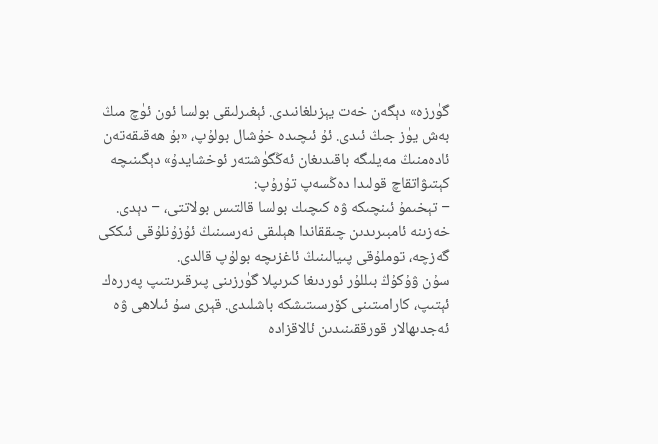گۈرزە» دېگەن خەت يېزىلغانىدى. ئېغىرلىقى بولسا ئون ئۈچ مىڭ بەش يۈز جىڭ ئىدى. ئۇ ئىچىدە خۇشال بولۇپ، «بۇ ھەقىقەتەن ئادەمنىڭ مەيلىگە باقىدىغان ئەڭگۈشتەر ئوخشايدۇ» دېگىنىچە كېتىۋاتقاچ قولىدا دەڭسەپ تۇرۇپ:
− تېخىمۇ ئىنچىكە ۋە كىچىك بولسا قالتىس بولاتتى، − دېدى.
خەزىنە ئامبىرىدىن چىققاندا ھېلىقى نەرسىنىڭ ئۇزۇنلۇقى ئىككى گەزچە، توملۇقى پىيالىنىڭ ئاغزىچە بولۇپ قالدى.
سۇن ۋۇكۇڭ بىللۇر ئوردىغا كىرىپلا گۈرزىنى پىرقىرىتىپ پەررەك ئېتىپ، كارامىتىنى كۆرسىتىشكە باشلىدى. قېرى سۇ ئىلاھى ۋە ئەجدىھالار قورققىنىدىن ئالاقزادە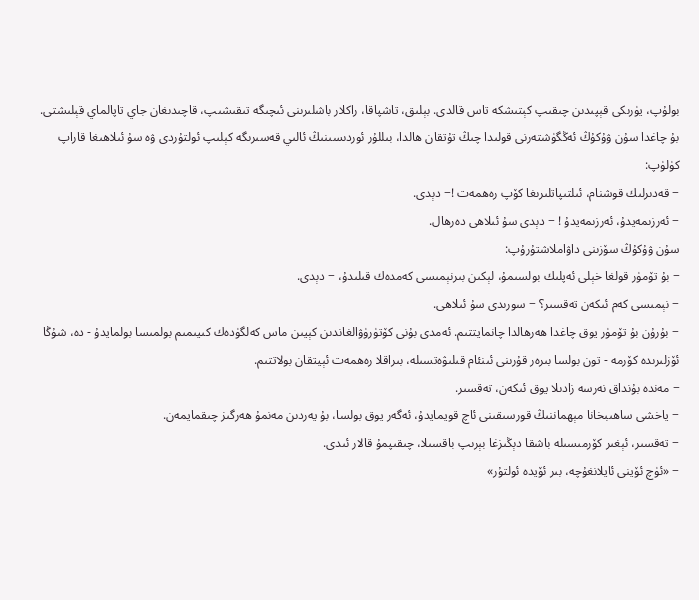بولۇپ، يۈرىكى قېپىدىن چىقىپ كېتىشكە تاس قالدى. بېلىق، تاشپاقا، راكلار باشلىرىنى ئىچىگە تىقىشىپ، قاچىدىغان جاي تاپالماي قېلىشتى. بۇ چاغدا سۇن ۋۇكۇڭ ئەڭگۈشتەرنى قولىدا چىڭ تۇتقان ھالدا، بىللۇر ئوردىسىنىڭ ئالىي قەسىرىگە كېلىپ ئولتۇردى ۋە سۇ ئىلاھىغا قاراپ كۈلۈپ:
− قەدىرلىك قوشنام، ئىلتىپاتلىرىغا كۆپ رەھمەت !− دېدى.
− ئەرزىمەيدۇ، ئەرزىمەيدۇ ! − دېدى سۇ ئىلاھى دەرھال.
سۇن ۋۇكۇڭ سۆزىنى داۋاملاشتۇرۇپ:
− بۇ تۆمۈر قولغا خېلى ئەپلىك بولسىمۇ، لېكىن بىرنېمىسى كەمدەك قىلىدۇ، − دېدى.
− نېمىسى كەم ئىكەن تەقسىر؟ − سورىدى سۇ ئىلاھى.
− بۇرۇن بۇ تۆمۈر يوق چاغدا ھەرھالدا چانمايتتىم. ئەمدى بۇنى كۆتۈرۈۋالغاندىن كېيىن ماس كەلگۈدەك كىيىمىم بولمىسا بولمايدۇ - دە، شۇڭا ئۆزلىرىدە كۆرمە - تون بولسا بىرەر قۇرىنى ئىنئام قىلىۋەتسىلە، بىراقلا رەھمەت ئېيتقان بولاتتىم.
− مەندە بۇنداق نەرسە زادىلا يوق ئىكەن، تەقسىر.
− ياخشى ساھىبخانا مېھماننىڭ قورسىقىنى ئاچ قويمايدۇ، ئەگەر يوق بولسا، بۇ يەردىن مەنمۇ ھەرگىز چىقمايمەن.
− تەقسىر، ئېغىر كۆرمىسىلە باشقا دېڭىزغا بېرىپ باقسىلا، چىقىپمۇ قالار ئىدى.
− «ئۈچ ئۆينى ئايلانغۇچە، بىر ئۆيدە ئولتۇر»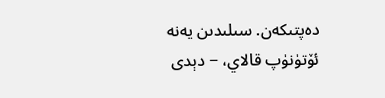دەپتىكەن. سىلىدىن يەنە ئۆتۈنۈپ قالاي، − دېدى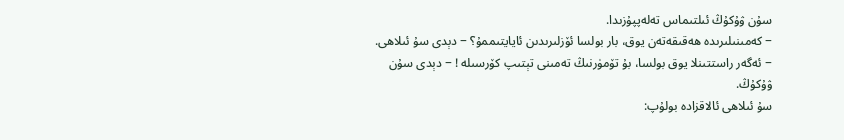سۇن ۋۇكۇڭ ئىلتىماس تەلەپپۇزىدا.
− كەمىنىلىرىدە ھەقىقەتەن يوق، بار بولسا ئۆزلىرىدىن ئايايتىممۇ؟ − دېدى سۇ ئىلاھى.
− ئەگەر راستتىنلا يوق بولسا، بۇ تۆمۈرنىڭ تەمىنى تېتىپ كۆرسىلە ! − دېدى سۇن ۋۇكۇڭ.
سۇ ئىلاھى ئالاقزادە بولۇپ: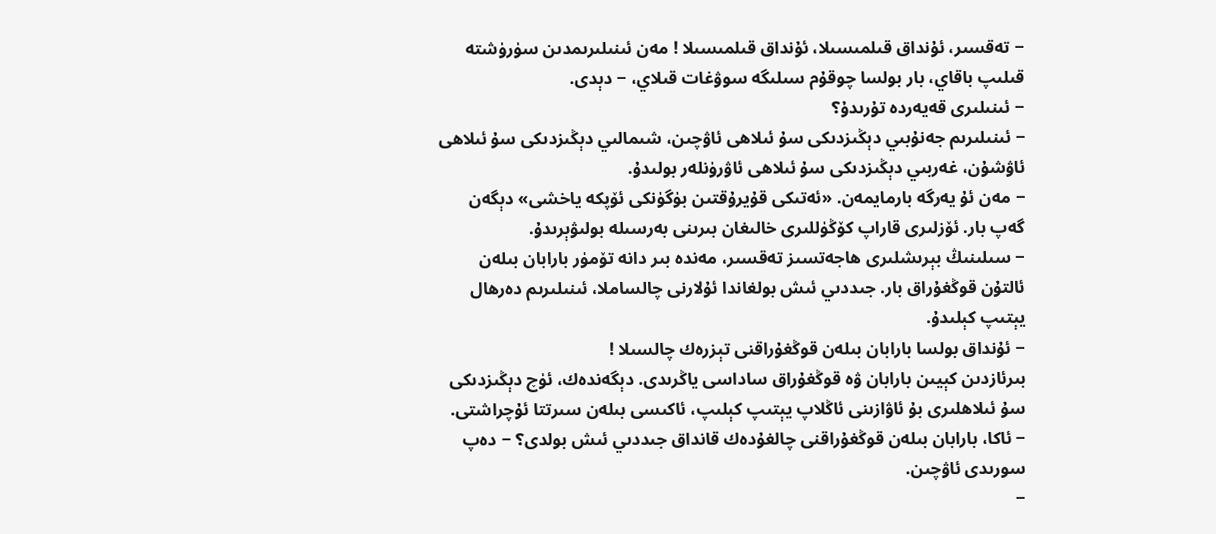− تەقسىر، ئۇنداق قىلمىسىلا، ئۇنداق قىلمىسىلا ! مەن ئىنىلىرىمدىن سۈرۈشتە قىلىپ باقاي، بار بولسا چوقۇم سىلىگە سوۋغات قىلاي، − دېدى.
− ئىنىلىرى قەيەردە تۇرىدۇ؟
− ئىنىلىرىم جەنۇبىي دېڭىزدىكى سۇ ئىلاھى ئاۋچىن، شىمالىي دېڭىزدىكى سۇ ئىلاھى ئاۋشۇن، غەربىي دېڭىزدىكى سۇ ئىلاھى ئاۋرۈنلەر بولىدۇ.
− مەن ئۇ يەرگە بارمايمەن. «ئەتىكى قۇيرۇقتىن بۈگۈنكى ئۆپكە ياخشى» دېگەن گەپ بار. ئۆزلىرى قاراپ كۆڭۈللىرى خالىغان بىرىنى بەرسىلە بولىۋېرىدۇ.
− سىلىنىڭ بېرىشلىرى ھاجەتسىز تەقسىر، مەندە بىر دانە تۆمۈر بارابان بىلەن ئالتۇن قوڭغۇراق بار. جىددىي ئىش بولغاندا ئۇلارنى چالساملا، ئىنىلىرىم دەرھال يېتىپ كېلىدۇ.
− ئۇنداق بولسا بارابان بىلەن قوڭغۇراقنى تېزرەك چالسىلا !
بىرئازدىن كېيىن بارابان ۋە قوڭغۇراق ساداسى ياڭرىدى. دېگەندەك، ئۈچ دېڭىزدىكى سۇ ئىلاھلىرى بۇ ئاۋازىنى ئاڭلاپ يېتىپ كېلىپ، ئاكىسى بىلەن سىرتتا ئۇچراشتى.
− ئاكا، بارابان بىلەن قوڭغۇراقنى چالغۇدەك قانداق جىددىي ئىش بولدى؟ − دەپ سورىدى ئاۋچىن.
−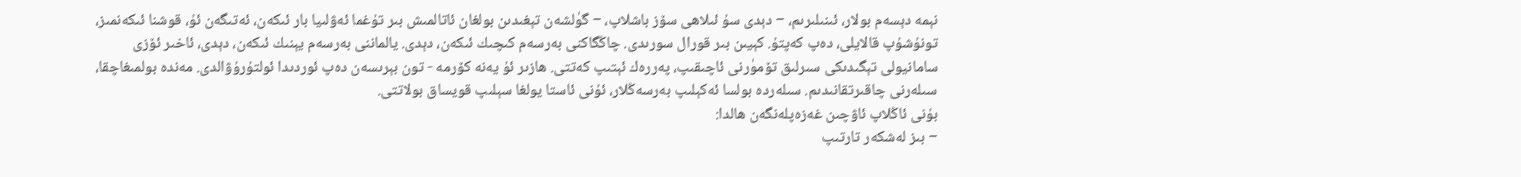نېمە دېسەم بولار، ئىنىلىرىم، − دېدى سۇ ئىلاھى سۆز باشلاپ، − گۈلشەن تېغىدىن بولغان ئاتالمىش بىر تۇغما ئەۋلىيا بار ئىكەن، ئەتىگەن ئۇ، قوشنا ئىكەنمىز، تونۇشۇپ قالايلى، دەپ كەپتۇ. كېيىن بىر قورال سورىدى. چاڭگاكنى بەرسەم كىچىك ئىكەن، دېدى. يالماننى بەرسەم يېنىك ئىكەن، دېدى، ئاخىر ئۆزى سامانيولى تېگىدىكى سىرلىق تۆمۈرنى ئاچىقىپ، پەررەك ئېتىپ كەتتى. ھازىر ئۇ يەنە كۆرمە - تون بېرىسەن دەپ ئوردىدا ئولتۇرۇۋالدى. مەندە بولمىغاچقا، سىلەرنى چاقىرتقانىدىم. سىلەردە بولسا ئەكېلىپ بەرسەڭلار، ئۇنى ئاستا يولغا سېلىپ قويساق بولاتتى.
بۇنى ئاڭلاپ ئاۋچىن غەزەپلەنگەن ھالدا:
− بىز لەشكەر تارتىپ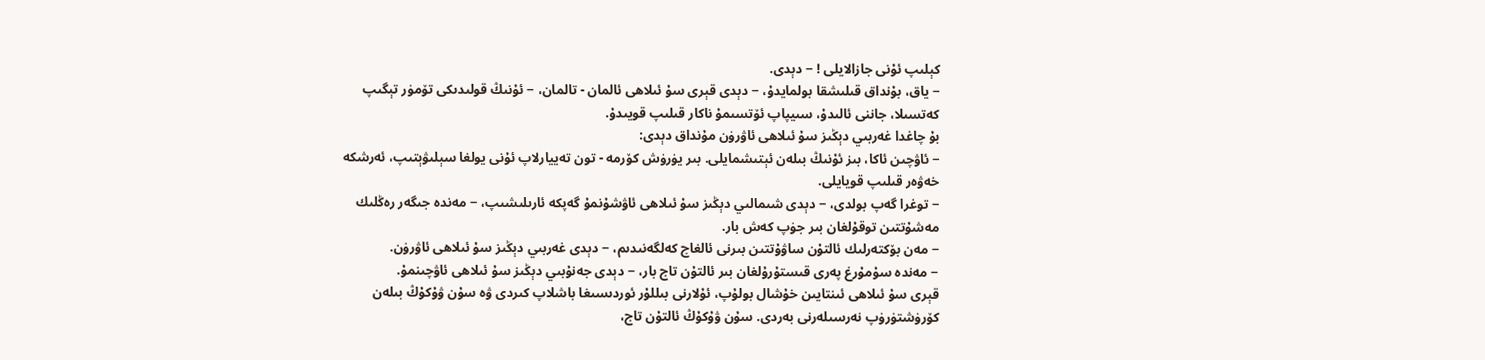كېلىپ ئۇنى جازالايلى ! − دېدى.
− ياق، بۇنداق قىلىشقا بولمايدۇ، − دېدى قېرى سۇ ئىلاھى ئالمان - تالمان، − ئۇنىڭ قولىدىكى تۆمۈر تېگىپ كەتسىلا، جاننى ئالىدۇ، سىيپاپ ئۆتسىمۇ ناكار قىلىپ قويىدۇ.
بۇ چاغدا غەربىي دېڭىز سۇ ئىلاھى ئاۋرۈن مۇنداق دېدى:
− ئاۋچىن ئاكا، بىز ئۇنىڭ بىلەن ئېتىشمايلى. بىر يۈرۈش كۆرمە - تون تەييارلاپ ئۇنى يولغا سېلىۋېتىپ، ئەرشكە خەۋەر قىلىپ قويايلى.
− توغرا گەپ بولدى، − دېدى شىمالىي دېڭىز سۇ ئىلاھى ئاۋشۇنمۇ گەپكە ئارىلىشىپ، − مەندە جىگەر رەڭلىك مەشۇتتىن توقۇلغان بىر جۈپ كەش بار.
− مەن بۆكتەرلىك ئالتۇن ساۋۇتتىن بىرنى ئالغاچ كەلگەنىدىم، − دېدى غەربىي دېڭىز سۇ ئىلاھى ئاۋرۈن.
− مەندە سۇمۇرغ پەرى قىستۇرۇلغان بىر ئالتۇن تاج بار، − دېدى جەنۇبىي دېڭىز سۇ ئىلاھى ئاۋچىنمۇ.
قېرى سۇ ئىلاھى ئىنتايىن خۇشال بولۇپ، ئۇلارنى بىللۇر ئوردىسىغا باشلاپ كىردى ۋە سۇن ۋۇكۇڭ بىلەن كۆرۈشتۈرۈپ نەرسىلەرنى بەردى. سۇن ۋۇكۇڭ ئالتۇن تاج،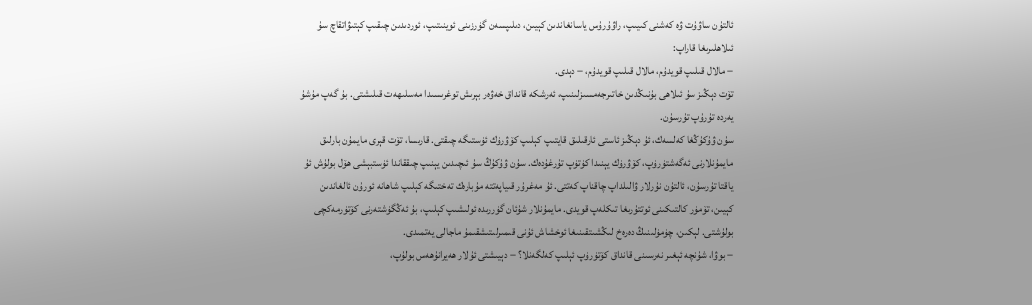ئالتۇن ساۋۇت ۋە كەشنى كىيىپ، راۋۇرۇس ياسانغاندىن كېيىن، دىلىپسەن گۈرزىنى ئوينىتىپ، ئوردىدىن چىقىپ كېتىۋاتقاچ سۇ ئىلاھلىرىغا قاراپ:
− مالال قىلىپ قويدۇم، مالال قىلىپ قويدۇم، − دېدى.
تۆت دېڭىز سۇ ئىلاھى بۇنىڭدىن خاتىرجەمسىزلىنىپ، ئەرشكە قانداق خەۋەر بېرىش توغرىسىدا مەسلىھەت قىلىشتى. بۇ گەپ مۇشۇ يەردە تۇرۇپ تۇرسۇن.
سۇن ۋۇكۇڭغا كەلسەك، ئۇ دېڭىز ئاستى ئارقىلىق قايتىپ كېلىپ كۆۋرۈك ئۈستىگە چىقتى. قارىسا، تۆت قېرى مايمۇن بارلىق مايمۇنلارنى ئەگەشتۈرۈپ، كۆۋرۈك يېنىدا كۈتۈپ تۇرغۇدەك. سۇن ۋۇكۇڭ سۇ ئىچىدىن يېنىپ چىققاندا ئۈستبېشى ھۆل بولۇش ئۇ ياقتا تۇرسۇن، ئالتۇن نۇرلار ۋالىلداپ چاقناپ كەتتى. ئۇ مەغرۇر قىياپەتتە مۇبارەك تەختىگە كېلىپ شاھانە ئورۇن ئالغاندىن كېيىن، تۆمۈر كالتىكىنى ئوتتۇرىغا تىكلەپ قويدى. مايمۇنلار شۇئان گۈررىدە ئولىشىپ كېلىپ، بۇ ئەڭگۈشتەرنى كۆتۈرمەكچى بولۇشتى. لېكىن، چۈمۈلىنىڭ دەرەخ لىڭشىتقىنىغا ئوخشاش ئۇنى قىمىرلىتىشقىمۇ ماجالى يەتمىدى.
− بوۋا، شۇنچە ئېغىر نەرسىنى قانداق كۆتۈرۈپ ئېلىپ كەلگەنلا؟ − دېيىشتى ئۇلار ھەيرانۇھەس بولۇپ،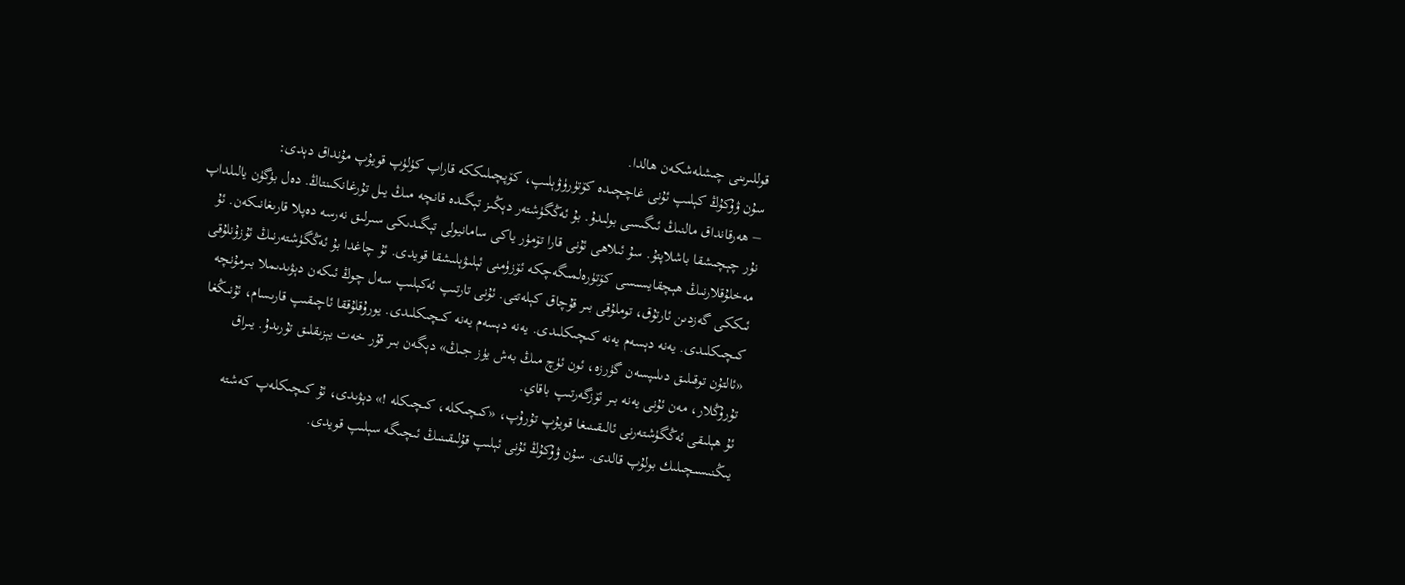قوللىرىنى چىشلەشكەن ھالدا.
سۇن ۋۇكۇڭ كېلىپ ئۇنى غاچچىدە كۆتۈرۈۋېلىپ، كۆپچىلىككە قاراپ كۈلۈپ قويۇپ مۇنداق دېدى:
− ھەرقانداق مالنىڭ ئىگىسى بولىدۇ. بۇ ئەڭگۈشتەر دېڭىز تېگىدە قانچە مىڭ يىل تۇرغانكىنتاڭ. دەل بۈگۈن يالىلداپ نۇر چېچىشقا باشلاپتۇ. سۇ ئىلاھى ئۇنى قارا تۆمۈر ياكى سامانيولى تېگىدىكى سىرلىق نەرسە دەپلا قارىغانىكەن. ئۇ مەخلۇقلارنىڭ ھېچقايسىسى كۆتۈرەلمىگەچكە ئۆزۈمنى ئېلىۋېلىشقا قويدى. ئۇ چاغدا بۇ ئەڭگۈشتەرنىڭ ئۇزۇنلۇقى ئىككى گەزدىن ئارتۇق، توملۇقى بىر قۇچاق كېلەتتى. ئۇنى تارتىپ ئەكېلىپ سەل چوڭ ئىكەن دېۋىدىملا بىرمۇنچە كىچىكلىدى. يەنە دېسەم يەنە كىچىكلىدى. يەنە دېسەم يەنە كىچىكلىدى. يورۇقلۇققا ئاچىقىپ قارىسام، ئۇنىڭغا «ئالتۇن توقىلىق دىلىپسەن گۈرزە، ئون ئۈچ مىڭ بەش يۈز جىڭ» دېگەن بىر قۇر خەت يېزىقلىق تۇرىدۇ. يىراق تۇرۇڭلار، مەن ئۇنى يەنە بىر ئۆزگەرتىپ باقاي.
ئۇ ھېلىقى ئەڭگۈشتەرنى ئالىقىنىغا قويۇپ تۇرۇپ، «كىچىكلە، كىچىكلە !» دېۋىدى، ئۇ كىچىكلەپ كەشتە يىڭنىسىچىلىك بولۇپ قالدى. سۇن ۋۇكۇڭ ئۇنى ئېلىپ قۇلىقىنىڭ ئىچىگە سېلىپ قويدى.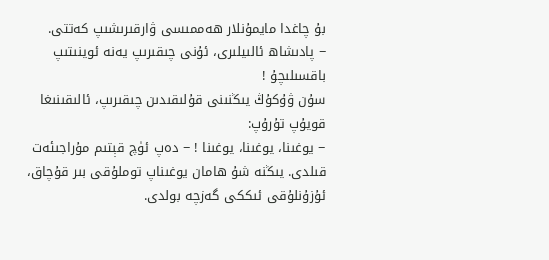بۇ چاغدا مايمۇنلار ھەممىسى ۋارقىرىشىپ كەتتى.
− پادىشاھ ئالىيلىرى، ئۇنى چىقىرىپ يەنە ئوينىتىپ باقسىلىچۇ !
سۇن ۋۇكۇڭ يىڭنىنى قۇلىقىدىن چىقىرىپ، ئالىقىنىغا قويۇپ تۇرۇپ:
− يوغىنا، يوغىنا، يوغىنا ! − دەپ ئۈچ قېتىم مۇراجىئەت قىلدى. يىڭنە شۇ ھامان يوغىناپ توملۇقى بىر قۇچاق، ئۇزۇنلۇقى ئىككى گەزچە بولدى.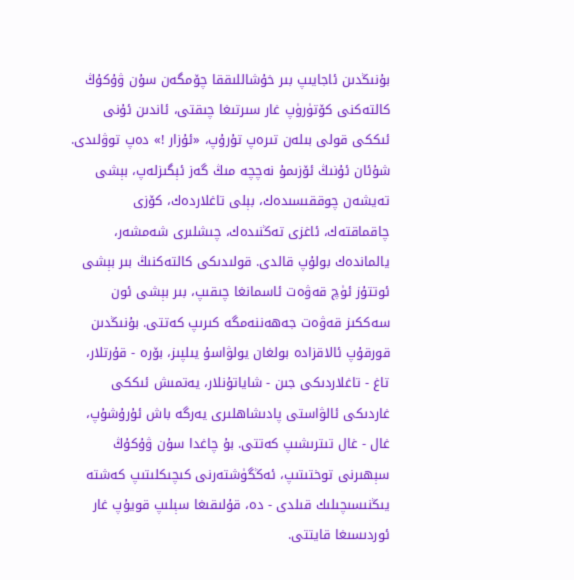بۇنىڭدىن ئاجايىپ بىر خۇشاللىققا چۆمگەن سۇن ۋۇكۇڭ كالتەكنى كۆتۈرۈپ غار سىرتىغا چىقتى، ئاندىن ئۇنى ئىككى قولى بىلەن تىرەپ تۇرۇپ، «ئۇزار !» دەپ توۋلىدى. شۇئان ئۇنىڭ ئۆزىمۇ نەچچە مىڭ گەز ئېگىزلەپ، بېشى تەيشەن چوققىسىدەك، بېلى تاغلاردەك، كۆزى چاقماقتەك، ئاغزى تەڭنىدەك، چىشلىرى شەمشەر، يالماندەك بولۇپ قالدى. قولىدىكى كالتەكنىڭ بىر بېشى ئوتتۇز ئۈچ قەۋەت ئاسمانغا چىقىپ، بىر بېشى ئون سەككىز قەۋەت جەھەننەمگە كىرىپ كەتتى. بۇنىڭدىن قورقۇپ ئالاقزادە بولغان يولۋاسۇ يىلپىز، بۆرە - قۇرتلار، تاغ - تاغلاردىكى جىن - شاياتۇنلار، يەتمىش ئىككى غاردىكى ئالۋاستى پادىشاھلىرى يەرگە باش ئۇرۇشۇپ، غال - غال تىترىشىپ كەتتى. بۇ چاغدا سۇن ۋۇكۇڭ سېھىرنى توختىتىپ، ئەڭگۈشتەرنى كىچىكلىتىپ كەشتە يىڭنىسىچىلىك قىلدى - دە، قۇلىقىغا سېلىپ قويۇپ غار ئوردىسىغا قايتتى.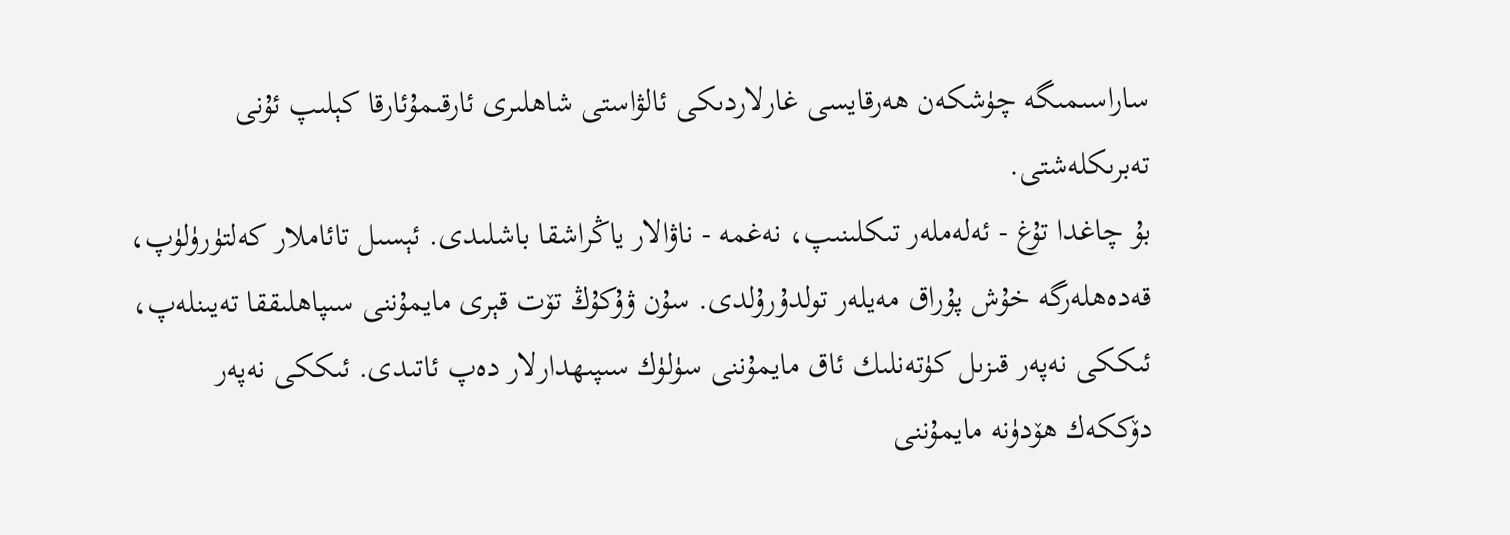ساراسىمىگە چۈشكەن ھەرقايسى غارلاردىكى ئالۋاستى شاھلىرى ئارقىمۇئارقا كېلىپ ئۇنى تەبرىكلەشتى.
بۇ چاغدا تۇغ - ئەلەملەر تىكلىنىپ، نەغمە - ناۋالار ياڭراشقا باشلىدى. ئېسىل تائاملار كەلتۈرۈلۈپ، قەدەھلەرگە خۇش پۇراق مەيلەر تولدۇرۇلدى. سۇن ۋۇكۇڭ تۆت قېرى مايمۇننى سىپاھلىققا تەيىنلەپ، ئىككى نەپەر قىزىل كۈتەنلىك ئاق مايمۇننى سۈلۈك سىپىھدارلار دەپ ئاتىدى. ئىككى نەپەر دۆككەك ھۆدۈنە مايمۇننى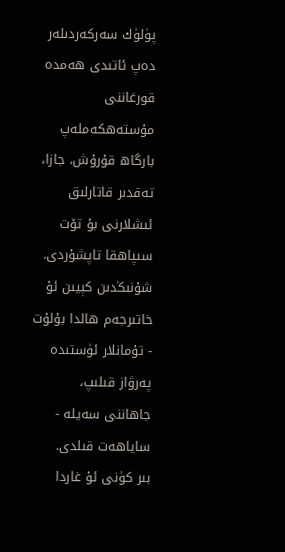پۈلۈك سەركەردىلەر دەپ ئاتىدى ھەمدە قورغاننى مۇستەھكەملەپ بارگاھ قۇرۇش، جازا، تەقدىر قاتارلىق ئىشلارنى بۇ تۆت سىپاھقا تاپشۇردى. شۇنىڭدىن كېيىن ئۇ خاتىرجەم ھالدا بۇلۇت - تۇمانلار ئۈستىدە پەرۋاز قىلىپ، جاھاننى سەيلە - ساياھەت قىلدى.
بىر كۈنى ئۇ غاردا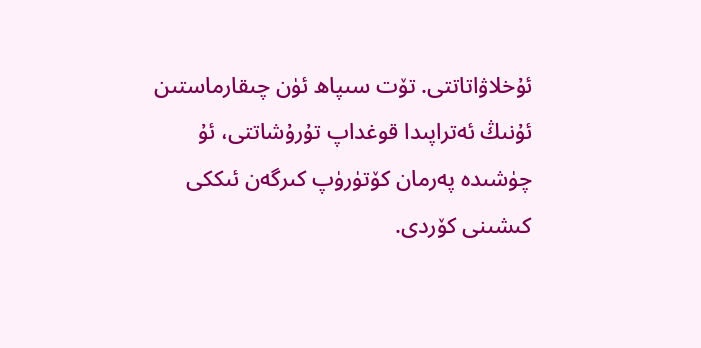ئۇخلاۋاتاتتى. تۆت سىپاھ ئۈن چىقارماستىن ئۇنىڭ ئەتراپىدا قوغداپ تۇرۇشاتتى، ئۇ چۈشىدە پەرمان كۆتۈرۈپ كىرگەن ئىككى كىشىنى كۆردى.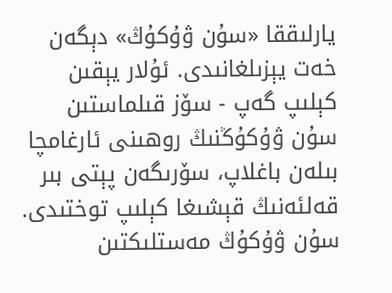يارلىققا «سۇن ۋۇكۇڭ» دېگەن خەت يېزىلغانىدى. ئۇلار يېقىن كېلىپ گەپ - سۆز قىلماستىن سۇن ۋۇكۇڭنىڭ روھىنى ئارغامچا بىلەن باغلاپ، سۆرىگەن پېتى بىر قەلئەنىڭ قېشىغا كېلىپ توختىدى. سۇن ۋۇكۇڭ مەستلىكتىن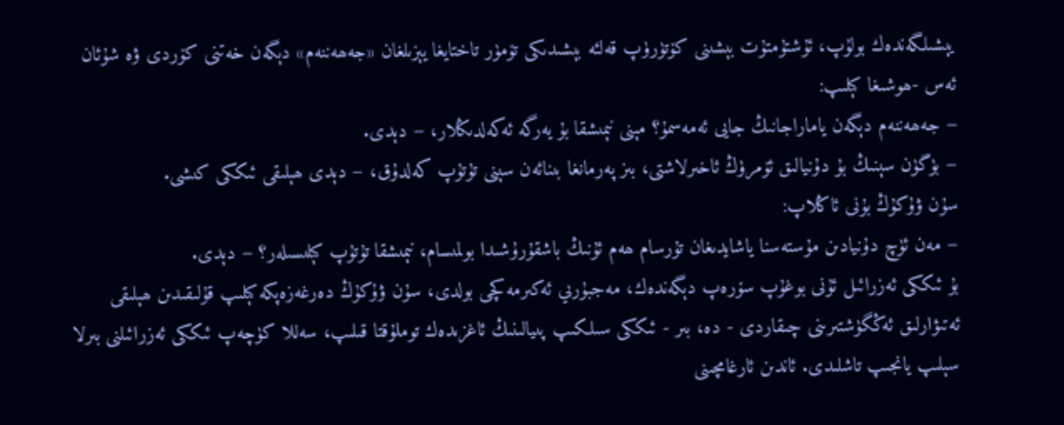يېشىلگەندەك بولۇپ، ئۇشتۇمتۇت بېشىنى كۆتۈرۈپ قەلئە بېشىدىكى تۆمۈر تاختايغا يېزىلغان «جەھەننەم» دېگەن خەتنى كۆردى ۋە شۇئان ئەس -ھوشىغا كېلىپ:
− جەھەننەم دېگەن ياماراجانىڭ جايى ئەمەسمۇ؟ مېنى نېمىشقا بۇ يەرگە ئەكەلدىڭلار، − دېدى.
− بۈگۈن سېنىڭ بۇ دۇنيالىق ئۆمرۈڭ ئاخىرلاشتى، بىز پەرمانغا بىنائەن سېنى تۇتۇپ كەلدۇق، − دېدى ھېلىقى ئىككى كىشى.
سۇن ۋۇكۇڭ بۇنى ئاڭلاپ:
− مەن ئۈچ دۇنيادىن مۇستەسنا ياشايدىغان تۇرسام ھەم ئۇنىڭ باشقۇرۇشىدا بولمىسام، نېمىشقا تۇتۇپ كېلىسىلەر؟ − دېدى.
بۇ ئىككى ئەزرائىل ئۇنى بوغۇپ سۆرەپ دېگەندەك، مەجبۇرىي ئەكىرمەكچى بولدى، سۇن ۋۇكۇڭ دەرغەزەپكە كېلىپ قۇلىقىدىن ھېلىقى ئەتىۋارلىق ئەڭگۈشتىرىنى چىقاردى - دە، بىر - ئىككى سىلكىپ پىيالىنىڭ ئاغزىدەك توملۇقتا قىلىپ، سەللا كۈچەپ ئىككى ئەزرائىلنى بىرلا سېلىپ يانجىپ تاشلىدى. ئاندىن ئارغامچىنى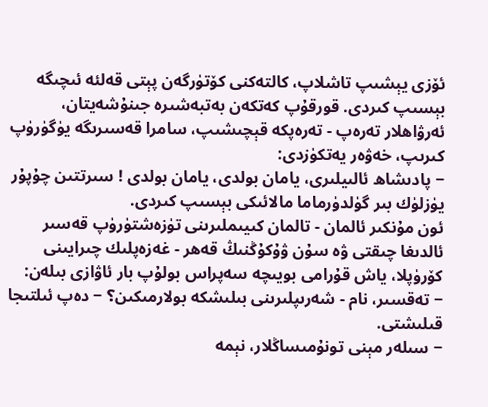ئۆزى يېشىپ تاشلاپ، كالتەكنى كۆتۈرگەن پېتى قەلئە ئىچىگە بېسىپ كىردى. قورقۇپ كەتكەن بەتبەشىرە جىنۇشەيتان، ئەرۋاھلار تەرەپ - تەرەپكە قېچىشىپ، سامرا قەسىرىگە يۈگۈرۈپ كىرىپ، خەۋەر يەتكۈزدى:
− پادىشاھ ئالىيلىرى، يامان بولدى، يامان بولدى ! سىرتتىن چۇپۇر يۈزلۈك بىر گۈلدۈرماما مالائىكى بېسىپ كىردى.
ئون مۇنكىر ئالمان - تالمان كىيىملىرىنى تۈزەشتۈرۈپ قەسىر ئالدىغا چىقتى ۋە سۇن ۋۇكۇڭنىڭ قەھر - غەزەپلىك چىرايىنى كۆرۈپلا، ياش قۇرامى بويىچە سەپراس بولۇپ بار ئاۋازى بىلەن:
− تەقسىر، نام - شەرىپلىرىنى بىلىشكە بولارمىكىن؟ − دەپ ئىلتىجا قىلىشتى.
− سىلەر مېنى تونۇمىساڭلار، نېمە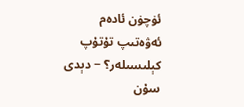ئۈچۈن ئادەم ئەۋەتىپ تۇتۇپ كېلىسىلەر؟ − دېدى سۇن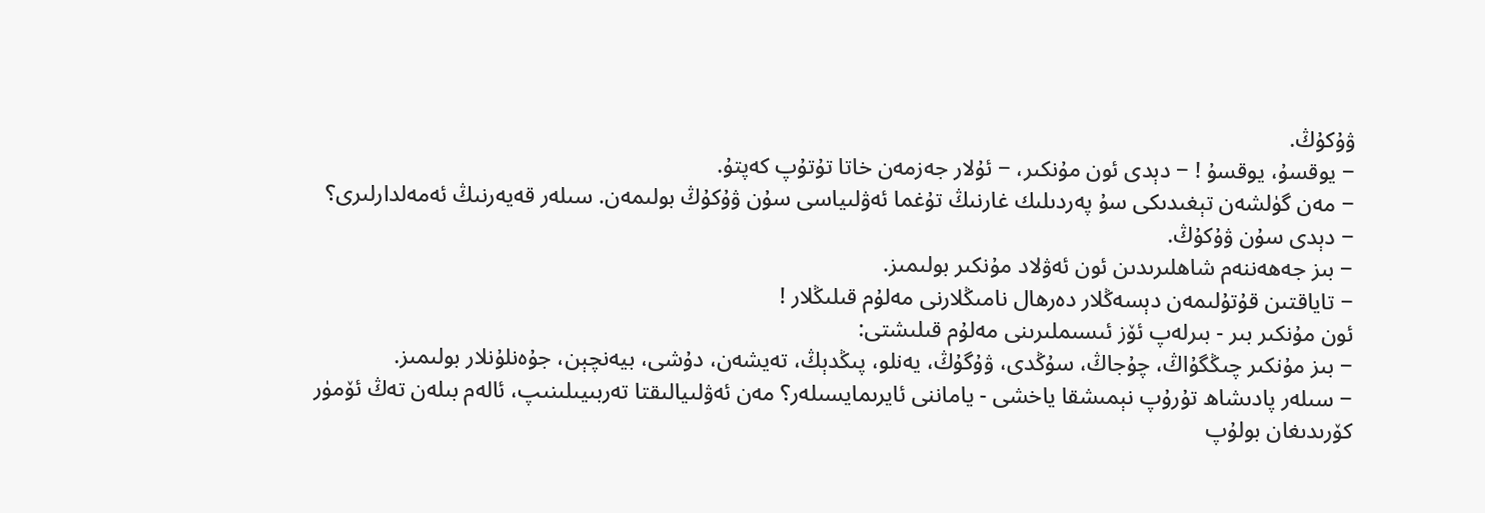ۋۇكۇڭ.
− يوقسۇ، يوقسۇ ! − دېدى ئون مۇنكىر، − ئۇلار جەزمەن خاتا تۇتۇپ كەپتۇ.
− مەن گۈلشەن تېغىدىكى سۇ پەردىلىك غارنىڭ تۇغما ئەۋلىياسى سۇن ۋۇكۇڭ بولىمەن. سىلەر قەيەرنىڭ ئەمەلدارلىرى؟ − دېدى سۇن ۋۇكۇڭ.
− بىز جەھەننەم شاھلىرىدىن ئون ئەۋلاد مۇنكىر بولىمىز.
− تاياقتىن قۇتۇلىمەن دېسەڭلار دەرھال نامىڭلارنى مەلۇم قىلىڭلار !
ئون مۇنكىر بىر - بىرلەپ ئۆز ئىسىملىرىنى مەلۇم قىلىشتى:
− بىز مۇنكىر چىڭگۇاڭ، چۇجاڭ، سۇڭدى، ۋۇگۇڭ، يەنلو، پىڭدېڭ، تەيشەن، دۇشى، بيەنچېن، جۇەنلۇنلار بولىمىز.
− سىلەر پادىشاھ تۇرۇپ نېمىشقا ياخشى - ياماننى ئايرىمايسىلەر؟ مەن ئەۋلىيالىقتا تەربىيىلىنىپ، ئالەم بىلەن تەڭ ئۆمۈر كۆرىدىغان بولۇپ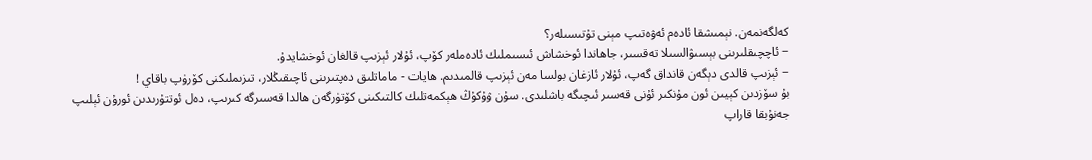كەلگەنمەن. نېمىشقا ئادەم ئەۋەتىپ مېنى تۇتىسىلەر؟
− ئاچچىقلىرىنى بېسىۋالسىلا تەقسىر، جاھاندا ئوخشاش ئىسىملىك ئادەملەر كۆپ، ئۇلار ئېزىپ قالغان ئوخشايدۇ.
− ئېزىپ قالدى دېگەن قانداق گەپ، ئۇلار ئازغان بولسا مەن ئېزىپ قالمىدىم. ھايات - ماماتلىق دەپتىرىنى ئاچىقىڭلار، تىزىملىكنى كۆرۈپ باقاي !
بۇ سۆزدىن كېيىن ئون مۇنكىر ئۇنى قەسىر ئىچىگە باشلىدى. سۇن ۋۇكۇڭ ھېكمەتلىك كالتىكىنى كۆتۈرگەن ھالدا قەسىرگە كىرىپ، دەل ئوتتۇرىدىن ئورۇن ئېلىپ جەنۇبقا قاراپ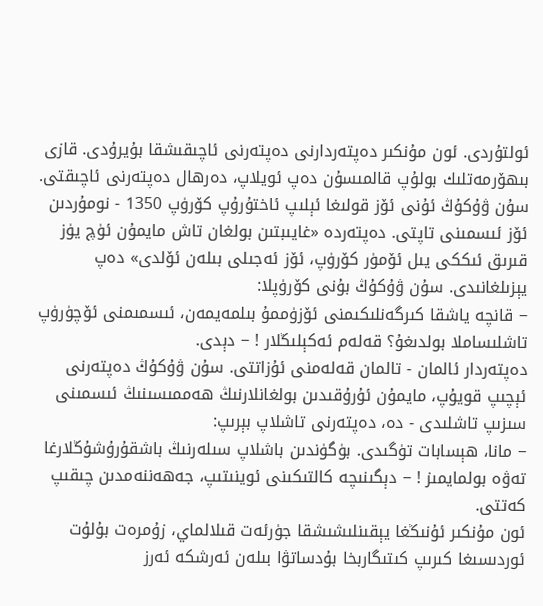ئولتۇردى. ئون مۇنكىر دەپتەردارنى دەپتەرنى ئاچىقىشقا بۇيرۇدى. قازى بىھۆرمەتلىك بولۇپ قالمىسۇن دەپ ئويلاپ، دەرھال دەپتەرنى ئاچىقتى. سۇن ۋۇكۇڭ ئۇنى ئۆز قولىغا ئېلىپ ئاختۇرۇپ كۆرۈپ 1350 - نومۇردىن ئۆز ئىسمىنى تاپتى. دەپتەردە «غايىبتىن بولغان تاش مايمۇن ئۈچ يۈز قىرىق ئىككى يىل ئۆمۈر كۆرۈپ، ئۆز ئەجىلى بىلەن ئۆلدى» دەپ يېزىلغانىدى. سۇن ۋۇكۇڭ بۇنى كۆرۈپلا:
− قانچە ياشقا كىرگەنلىكىمنى ئۆزۈممۇ بىلمەيمەن، ئىسمىمنى ئۆچۈرۈپ تاشلىساملا بولدىغۇ؟ قەلەم ئەكېلىڭلار ! − دېدى.
دەپتەردار ئالمان - تالمان قەلەمنى ئۇزاتتى. سۇن ۋۇكۇڭ دەپتەرنى ئېچىپ قويۇپ، مايمۇن ئۇرۇقىدىن بولغانلارنىڭ ھەممىسىنىڭ ئىسمىنى سىزىپ تاشلىدى - دە، دەپتەرنى تاشلاپ بېرىپ:
− مانا، ھېسابات تۈگىدى. بۈگۈندىن باشلاپ سىلەرنىڭ باشقۇرۇشۇڭلارغا تەۋە بولمايمىز ! − دېگىنىچە كالتىكىنى ئوينىتىپ، جەھەننەمدىن چىقىپ كەتتى.
ئون مۇنكىر ئۇنىڭغا يېقىنلىشىشقا جۈرئەت قىلالماي، زۇمرەت بۇلۇت ئوردىسىغا كىرىپ كىتىگاربخا بۇدساتۋا بىلەن ئەرشكە ئەرز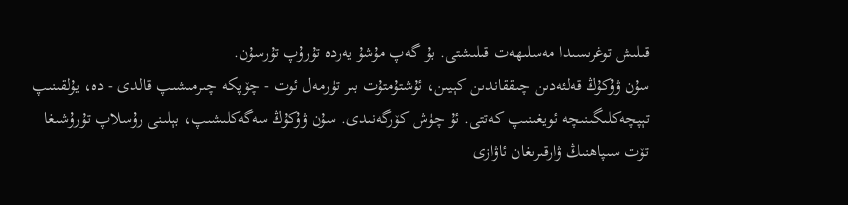قىلىش توغرىسىدا مەسلىھەت قىلىشتى. بۇ گەپ مۇشۇ يەردە تۇرۇپ تۇرسۇن.
سۇن ۋۇكۇڭ قەلئەدىن چىققاندىن كېيىن، ئۇشتۇمتۇت بىر تۈرمەل ئوت - چۆپكە چىرمىشىپ قالدى - دە، يۇلقىنىپ تېپچەكلىگىنىچە ئويغىنىپ كەتتى. ئۇ چۈش كۆرگەنىدى. سۇن ۋۇكۇڭ سەگەكلىشىپ، بېلىنى رۇسلاپ تۇرۇشىغا تۆت سىپاھنىڭ ۋارقىرىغان ئاۋازى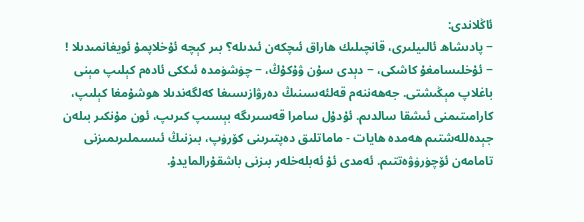ئاڭلاندى:
− پادىشاھ ئالىيلىرى، قانچىلىك ھاراق ئىچكەن ئىدىلە؟ بىر كېچە ئۇخلاپمۇ ئويغانمىدىلا !
− ئۇخلىسامغۇ كاشكى، − دېدى سۇن ۋۇكۇڭ، − چۈشۈمدە ئىككى ئادەم كېلىپ مېنى باغلاپ مېڭىشتى. جەھەننەم قەلئەسىنىڭ دەرۋازىسىغا كەلگەندىلا ھوشۇمغا كېلىپ، كارامىتىمنى ئىشقا سالدىم. ئۇدۇل سامرا قەسىرىگە بېسىپ كىرىپ، ئون مۇنكىر بىلەن جېدەللەشتىم ھەمدە ھايات - ماماتلىق دەپتىرىنى كۆرۈپ، بىزنىڭ ئىسىملىرىمىزنى تامامەن ئۆچۈرۈۋەتتىم. ئەمدى ئۇ ئەبلەخلەر بىزنى باشقۇرالمايدۇ.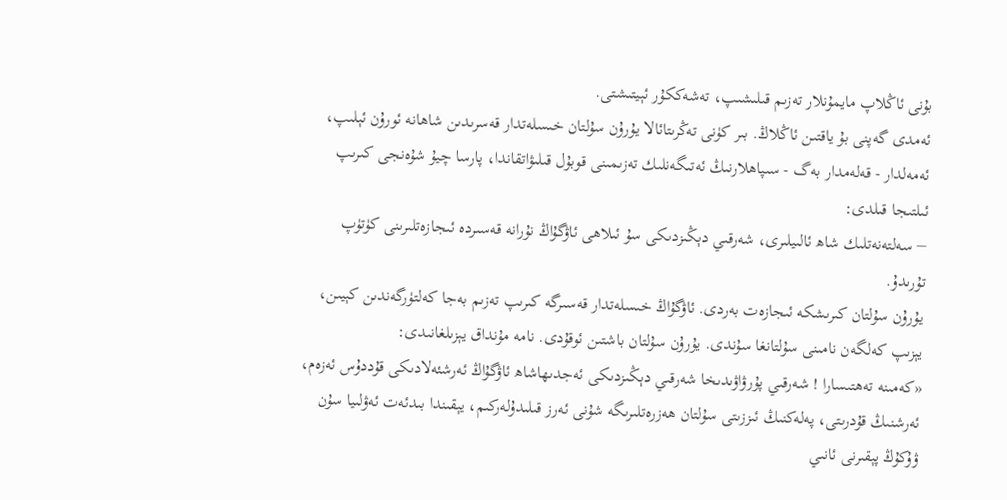بۇنى ئاڭلاپ مايمۇنلار تەزىم قىلىشىپ، تەشەككۇر ئېيتىشتى.
ئەمدى گەپنى بۇ ياقتىن ئاڭلاڭ. بىر كۈنى تەڭرىتائالا يۇرۇن سۇلتان خىسلەتدار قەسرىدىن شاھانە ئورۇن ئېلىپ، ئەمەلدار - قەلەمدار بەگ - سىپاھلارنىڭ ئەتىگەنلىك تەزىمىنى قوبۇل قىلىۋاتقاندا، پارسا چيۇ شۇەنجى كىرىپ ئىلتىجا قىلدى:
− سەلتەنەتلىك شاھ ئالىيلىرى، شەرقىي دېڭىزدىكى سۇ ئىلاھى ئاۋگۇاڭ نۇرانە قەسىردە ئىجازەتلىرىنى كۈتۈپ تۇرىدۇ.
يۇرۇن سۇلتان كىرىشكە ئىجازەت بەردى. ئاۋگۇاڭ خىسلەتدار قەسىرگە كىرىپ تەزىم بەجا كەلتۈرگەندىن كېيىن، يېزىپ كەلگەن نامىنى سۇلتانغا سۇندى. يۇرۇن سۇلتان باشتىن ئوقۇدى. نامە مۇنداق يېزىلغانىدى:
«كەمىنە تەھتىسارا ! شەرقىي پۇرۋاۋىدىخا شەرقىي دېڭىزدىكى ئەجدىھاشاھ ئاۋگۇاڭ ئەرشئەلادىكى قۇددۇس ئەزەم، ئەرشنىڭ قۇدرىتى، پەلەكنىڭ ئىززىتى سۇلتان ھەزرەتلىرىگە شۇنى ئەرز قىلىدۇلەركىم، يېقىندا بىدئەت ئەۋلىيا سۇن ۋۇكۇڭ پېقىرنى ئانىي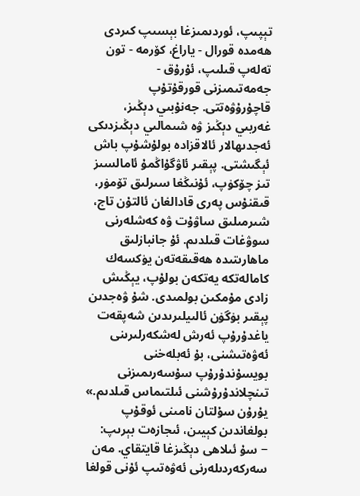تېپىپ، ئوردىمىزغا بېسىپ كىردى ھەمدە قورال - ياراغ، كۆرمە - تون تەلەپ قىلىپ، ئۇرۇق - جەمەتىمىزنى قورقۇتۇپ قاچۇرۇۋەتتى. جەنۇبىي دېڭىز، غەربىي دېڭىز ۋە شىمالىي دېڭىزدىكى ئەجدىھالار ئالاقزادە بولۇشۇپ باش ئېگىشتى. پېقىر ئاۋگۇاڭمۇ ئامالسىز تىز چۆكۈپ، ئۇنىڭغا سىرلىق تۆمۈر، قىقنۇس پەرى قادالغان ئالتۇن تاج، شىرمىلىق ساۋۇت ۋە كەشلەرنى سوۋغات قىلدىم. ئۇ جانبازلىق ماھارىتىدە ھەقىقەتەن يۈكسەك كامالەتكە يەتكەن بولۇپ، يېڭىش زادى مۇمكىن بولمىدى. شۇ ۋەجدىن پېقىر بۈگۈن ئالىيلىرىدىن شەپقەت ياغدۇرۇپ ئەرش لەشكەرلىرىنى ئەۋەتىشنى، بۇ ئەبلەخنى بويسۇندۇرۇپ سۇسەرىمىزنى تىنچلاندۇرۇشنى ئىلتىماس قىلدىم.»
يۇرۇن سۇلتان نامىنى ئوقۇپ بولغاندىن كېيىن، ئىجازەت بېرىپ:
− سۇ ئىلاھى دېڭىزغا قايتقاي. مەن سەركەردىلەرنى ئەۋەتىپ ئۇنى قولغا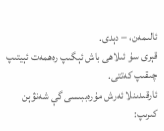ئالىمەن، − دېدى.
قېرى سۇ ئىلاھى باش ئېگىپ رەھمەت ئېيتىپ چىقىپ كەتتى.
ئارقىدىنلا ئەرش مۇرەببىسى گې شەنۋېن كىرىپ: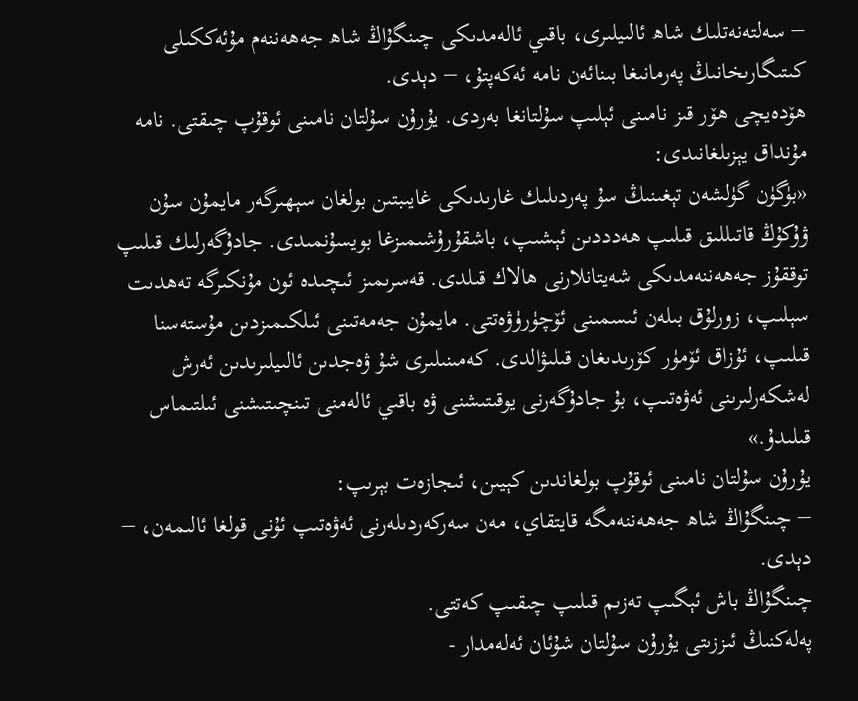− سەلتەنەتلىك شاھ ئالىيلىرى، باقىي ئالەمدىكى چىنگۇاڭ شاھ جەھەننەم مۇئەككىلى كىتىگارىخانىڭ پەرمانىغا بىنائەن نامە ئەكەپتۇ، − دېدى.
ھۆدەيچى ھۆر قىز نامىنى ئېلىپ سۇلتانغا بەردى. يۇرۇن سۇلتان نامىنى ئوقۇپ چىقتى. نامە مۇنداق يېزىلغانىدى:
«بۈگۈن گۈلشەن تېغىنىڭ سۇ پەردىلىك غارىدىكى غايىبتىن بولغان سېھىرگەر مايمۇن سۇن ۋۇكۇڭ قاتىللىق قىلىپ ھەدددىن ئېشىپ، باشقۇرۇشىمىزغا بويسۇنمىدى. جادۇگەرلىك قىلىپ توققۇز جەھەننەمدىكى شەيتانلارنى ھالاك قىلدى. قەسرىمىز ئىچىدە ئون مۇنكىرگە تەھدىت سېلىپ، زورلۇق بىلەن ئىسمىنى ئۆچۈرۈۋەتتى. مايمۇن جەمەتىنى ئىلكىمىزدىن مۇستەسنا قىلىپ، ئۇزاق ئۆمۈر كۆرىدىغان قىلىۋالدى. كەمىنىلىرى شۇ ۋەجدىن ئالىيلىرىدىن ئەرش لەشكەرلىرىنى ئەۋەتىپ، بۇ جادۇگەرنى يوقىتىشنى ۋە باقىي ئالەمنى تىنچىتىشنى ئىلتىماس قىلىدۇ.»
يۇرۇن سۇلتان نامىنى ئوقۇپ بولغاندىن كېيىن، ئىجازەت بېرىپ:
− چىنگۇاڭ شاھ جەھەننەمگە قايتقاي، مەن سەركەردىلەرنى ئەۋەتىپ ئۇنى قولغا ئالىمەن، − دېدى.
چىنگۇاڭ باش ئېگىپ تەزىم قىلىپ چىقىپ كەتتى.
پەلەكنىڭ ئىززىتى يۇرۇن سۇلتان شۇئان ئەلەمدار -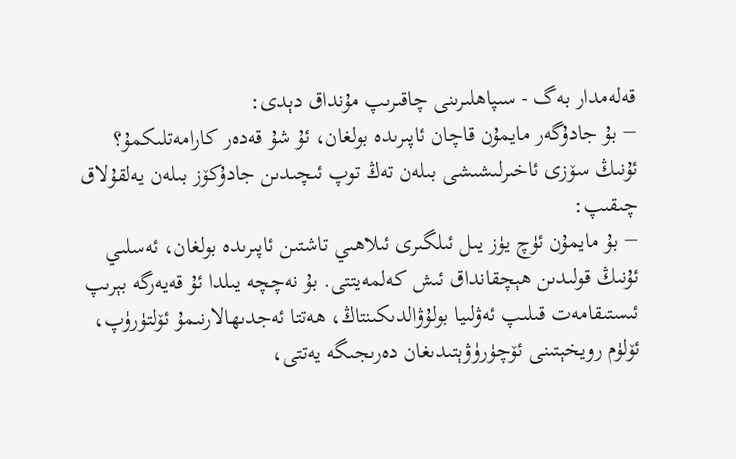قەلەمدار بەگ - سىپاھلىرىنى چاقىرىپ مۇنداق دېدى:
− بۇ جادۇگەر مايمۇن قاچان ئاپىرىدە بولغان، ئۇ شۇ قەدەر كارامەتلىكمۇ؟
ئۇنىڭ سۆزى ئاخىرلىشىشى بىلەن تەڭ توپ ئىچىدىن جادۇكۆز بىلەن يەلقۇلاق چىقىپ:
− بۇ مايمۇن ئۈچ يۈز يىل ئىلگىرى ئىلاھىي تاشتىن ئاپىرىدە بولغان، ئەسلىي ئۇنىڭ قولىدىن ھېچقانداق ئىش كەلمەيتتى. بۇ نەچچە يىلدا ئۇ قەيەرگە بېرىپ ئىستىقامەت قىلىپ ئەۋلىيا بولۇۋالدىكىنتاڭ، ھەتتا ئەجدىھالارنىمۇ ئۆلتۈرۈپ، ئۆلۈم رويخېتىنى ئۆچۈرۈۋېتىدىغان دەرىجىگە يەتتى،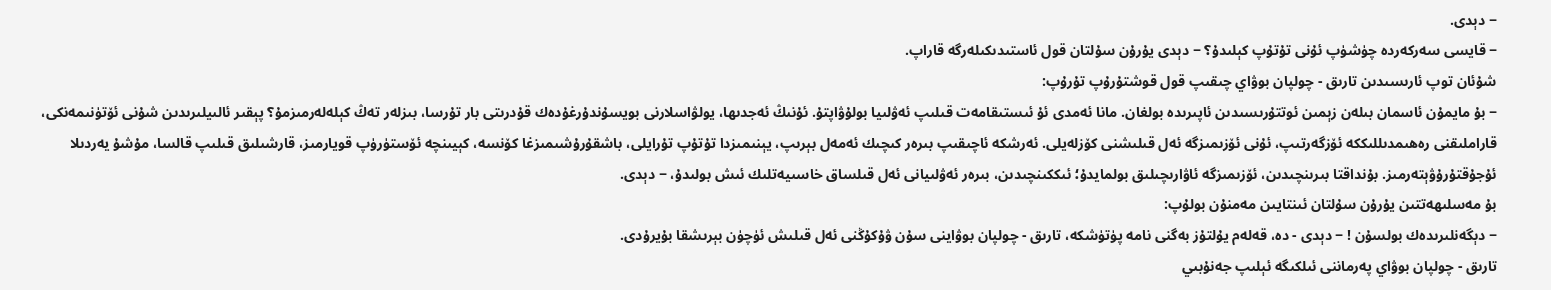− دېدى.
− قايسى سەركەردە چۈشۈپ ئۇنى تۇتۇپ كېلىدۇ؟ − دېدى يۇرۇن سۇلتان قول ئاستىدىكىلەرگە قاراپ.
شۇئان توپ ئارىسىدىن تارىق - چولپان بوۋاي چىقىپ قول قوشتۇرۇپ تۇرۇپ:
− بۇ مايمۇن ئاسمان بىلەن زېمىن ئوتتۇرىسىدىن ئاپىرىدە بولغان. مانا ئەمدى ئۇ ئىستىقامەت قىلىپ ئەۋلىيا بولۇۋاپتۇ. ئۇنىڭ ئەجدىھا، يولۋاسلارنى بويسۇندۇرغۇدەك قۇدرىتى بار تۇرسا، بىزلەر تەڭ كېلەلەرمىزمۇ؟ پېقىر ئالىيلىرىدىن شۇنى ئۆتۈنىمەنكى، قاراملىقنى رەھىمدىللىككە ئۆزگەرتىپ، ئۇنى ئۆزىمىزگە ئەل قىلىشنى كۆزلەيلى. ئەرشكە ئاچىقىپ بىرەر كىچىك ئەمەل بېرىپ، يېنىمىزدا تۇتۇپ تۇرايلى، باشقۇرۇشىمىزغا كۆنسە، كېيىنچە ئۆستۈرۈپ قويارمىز، قارشىلىق قىلىپ قالسا، مۇشۇ يەردىلا ئۇجۇقتۇرۇۋېتەرمىز. بۇنداقتا بىرىنچىدىن، ئۆزىمىزگە ئاۋارىچىلىق بولمايدۇ؛ ئىككىنچىدىن، بىرەر ئەۋلىيانى ئەل قىلساق خاسىيەتلىك ئىش بولىدۇ، − دېدى.
بۇ مەسلىھەتتىن يۇرۇن سۇلتان ئىنتايىن مەمنۇن بولۇپ:
− دېگەنلىرىدەك بولسۇن ! − دېدى - دە، قەلەم يۇلتۇز بەگنى نامە پۈتۈشكە، تارىق - چولپان بوۋاينى سۇن ۋۇكۇڭنى ئەل قىلىش ئۈچۈن بېرىشقا بۇيرۇدى.
تارىق - چولپان بوۋاي پەرماننى ئىلكىگە ئېلىپ جەنۇبىي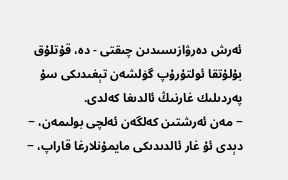ئەرش دەرۋازىسىدىن چىقتى - دە، قۇتلۇق بۇلۇتقا ئولتۇرۇپ گۈلشەن تېغىدىكى سۇ پەردىلىك غارنىڭ ئالدىغا كەلدى.
− مەن ئەرشتىن كەلگەن ئەلچى بولىمەن، − دېدى ئۇ غار ئالدىدىكى مايمۇنلارغا قاراپ، −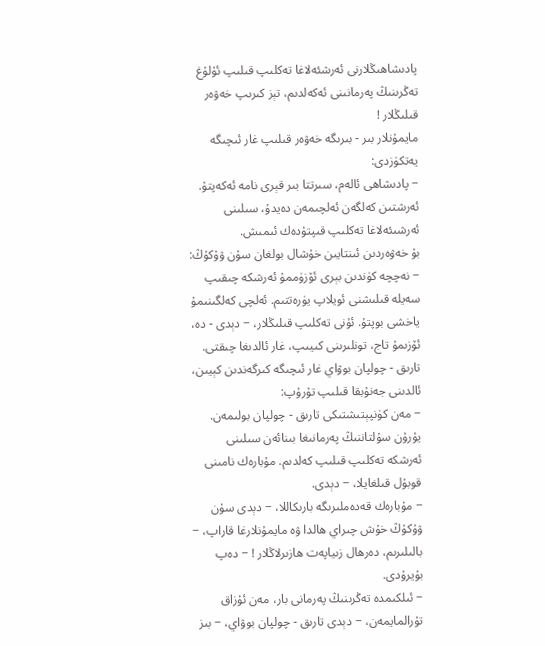پادىشاھىڭلارنى ئەرشئەلاغا تەكلىپ قىلىپ ئۇلۇغ تەڭرىنىڭ پەرمانىنى ئەكەلدىم، تېز كىرىپ خەۋەر قىلىڭلار !
مايمۇنلار بىر - بىرىگە خەۋەر قىلىپ غار ئىچىگە يەتكۈزدى:
− پادىشاھى ئالەم، سىرتتا بىر قېرى نامە ئەكەپتۇ. ئەرشتىن كەلگەن ئەلچىمەن دەيدۇ، سىلىنى ئەرشىئەلاغا تەكلىپ قىپتۇدەك ئىمىش.
بۇ خەۋەردىن ئىنتايىن خۇشال بولغان سۇن ۋۇكۇڭ:
− نەچچە كۈندىن بېرى ئۆزۈممۇ ئەرشكە چىقىپ سەيلە قىلىشنى ئويلاپ يۈرەتتىم. ئەلچى كەلگىنىمۇ ياخشى بوپتۇ. ئۇنى تەكلىپ قىلىڭلار، − دېدى - دە، ئۆزىمۇ تاج، تونلىرىنى كىيىپ، غار ئالدىغا چىقتى.
تارىق - چولپان بوۋاي غار ئىچىگە كىرگەندىن كېيىن، ئالدىنى جەنۇبقا قىلىپ تۇرۇپ:
− مەن كۈنپېتىشتىكى تارىق - چولپان بولىمەن. يۇرۇن سۇلتاننىڭ پەرمانىغا بىنائەن سىلىنى ئەرشكە تەكلىپ قىلىپ كەلدىم. مۇبارەك نامىنى قوبۇل قىلغايلا، − دېدى.
− مۇبارەك قەدەملىرىگە بارىكاللا، − دېدى سۇن ۋۇكۇڭ خۇش چىراي ھالدا ۋە مايمۇنلارغا قاراپ، − بالىلىرىم، دەرھال زىياپەت ھازىرلاڭلار ! − دەپ بۇيرۇدى.
− ئىلكىمدە تەڭرىنىڭ پەرمانى بار، مەن ئۇزاق تۇرالمايمەن، − دېدى تارىق - چولپان بوۋاي، − بىز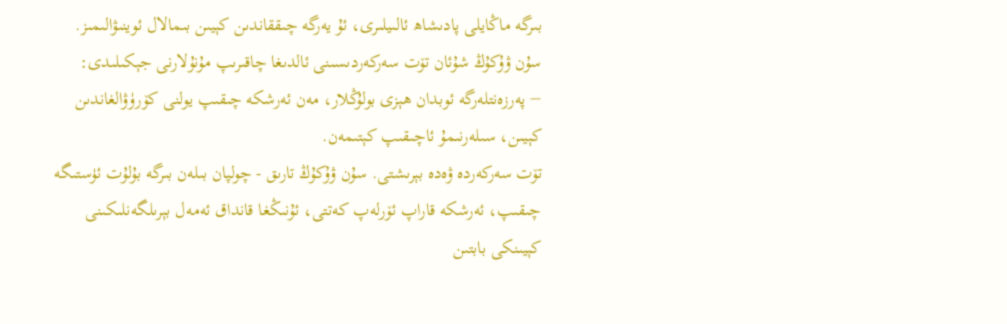بىرگە ماڭايلى پادىشاھ ئالىيلىرى، ئۇ يەرگە چىققاندىن كېيىن بىمالال ئوينىۋالىمىز.
سۇن ۋۇكۇڭ شۇئان تۆت سەركەردىسىنى ئالدىغا چاقىرىپ مۇنۇلارنى جېكىلىدى:
− پەرزەنتلەرگە ئوبدان ھېزى بولۇڭلار، مەن ئەرشكە چىقىپ يولنى كۆرۈۋالغاندىن كېيىن، سىلەرنىمۇ ئاچىقىپ كېتىمەن.
تۆت سەركەردە ۋەدە بېرىشتى. سۇن ۋۇكۇڭ تارىق - چولپان بىلەن بىرگە بۇلۇت ئۈستىگە چىقىپ، ئەرشكە قاراپ ئۆرلەپ كەتتى، ئۇنىڭغا قانداق ئەمەل بېرىلگەنلىكىنى كېيىنكى بابتىن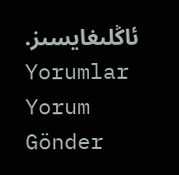ئاڭلىغايسىز.
Yorumlar
Yorum Gönder